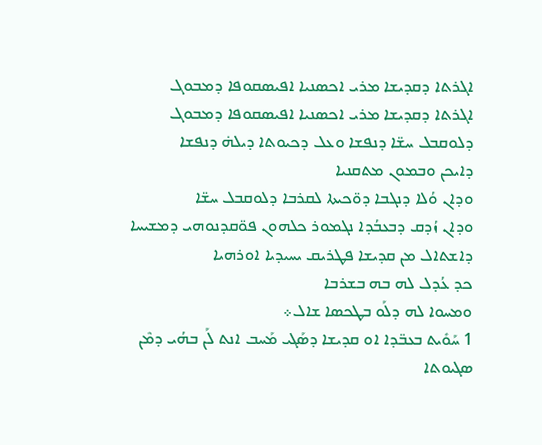ܐܓܪܬܐ ܕܩܕܝܫܐ ܡܪܝ ܐܟܣܢܝܐ ܐܦܝܣܩܘܦܐ ܕܡܒܘܓ
ܐܓܪܬܐ ܕܩܕܝܫܐ ܡܪܝ ܐܟܣܢܝܐ ܐܦܝܣܩܘܦܐ ܕܡܒܘܓ
ܕܠܘܩܒܠ ܚܫ̈ܐ ܕܢܦܫܐ ܘܥܠ ܕܟܝܘܬܐ ܕܝܠܗ̇ ܕܢܦܫܐ
ܕܐܝܟܢ ܘܒܡܘܢ ܡܬܩܢܝܐ
ܘܕܐܢ ܘܳܠܐ ܕܢܓܒܐ ܕܘ̈ܟܝܬܐ ܠܩܪܒܐ ܕܠܘܩܒܠ ܚܫ̈ܐ
ܘܕܐܢ ܙܳܕܩ ܕܒܥܒܳܕܐ ܢܓܡܘܪ ܟܠܗܘܢ ܦܘ̈ܩܕܢܘܗܝ ܕܡܫܝܚܐ
ܕܐܫܬܐܠ ܡܢ ܩܕܝܫܐ ܦܛܪܝܩ ܝܚܝܕܝܐ ܐܘܪܗܝܐ
ܟܕ ܥܳܕܠ ܠܗ ܒܗ ܒܫܪܒܐ
ܘܡܚܘܐ ܠܗ ܕܠܰܘ ܒܛܟܣܐ ܫܐܠ܀
1 ܚܰܘܺܝܬ ܒܥܒ̈ܕܐ ܐܘ ܩܕܝܫܐ ܕܣܰܓܝ ܡܰܚܒ ܐܢܬ ܠܰܢ ܒܗܳܝ ܕܡܶܢ ܣܓܝܘܬܐ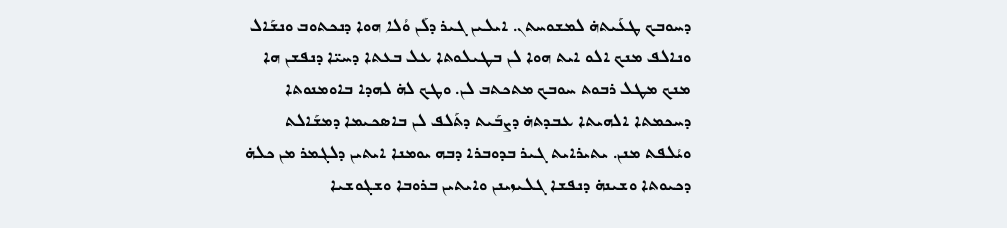ܕܚܘܒܟ ܛܥܰܝܬܗ̇ ܠܡܫܘܚܬܢ. ܐܝܠܝܢ ܓܝܪ ܕܠܰܢ ܘܳܠܐ ܗܘܐ ܕܢܟܬܘܒ ܘܢܫܰܐܠ ܘܢܐܠܦ ܡܢܟ ܐܠܘ ܐܝܬ ܗܘܐ ܠܢ ܒܛܝܠܘܬܐ ܥܠ ܒܥܬܐ ܕܚܝ̈ܐ ܕܢܦܫܢ ܗܐ ܡܢܟ ܡܛܠ ܪܒܘܬ ܚܘܒܟ ܡܬܟܬܒ ܠܢ. ܘܛܟ ܠܗ̇ ܠܗܕܐ ܒܐܘܡܢܘܬܐ ܕܚܟܡܬܐ ܐܠܗܝܬܐ ܥܒܕܬܗ̇ ܕܨܒܰܝܬ ܕܬܰܠܦ ܠܢ ܒܐܣܟܝܡܐ ܕܡܫܰܐܠܬ ܘܝܳܠܦܬ ܡܢܢ. ܝܬܝܪܐܝܬ ܓܝܪ ܒܕܘܒܪܐ ܕܒܗ ܝܘܡܢܐ ܐܝܬܝܢ ܕܠܓܡܪ ܡܢ ܟܠܗ̇ ܕܟܝܘܬܐ ܘܫܝܢܗ̇ ܕܢܦܫܐ ܓܠܝܙܝܢܢ ܘܐܝܬܝܢ ܒܪܘܒܐ ܘܫܓܘܫܝܐ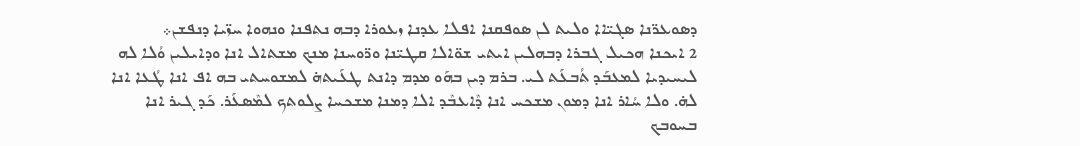ܕܣܘܥܖ̈ܢܐ ܣܓܝ̈ܐܐ ܘܠܝܬ ܠܢ ܣܘܦܩܢܐ ܐܦܠܐ ܥܕܢܐ ܙܥܘܪܐ ܕܒܗ ܢܬܦܢܐ ܘܢܗܘܐ ܚܙ̈ܝܐ ܕܢܦܫܢ܀
2 ܐܝܟܢܐ ܗܟܝܠ ܓܒܪܐ ܕܒܗܠܝܢ ܐܝܬܝ ܫܘ̈ܐܠܐ ܩܛܝ̈ܢܐ ܘܖ̈ܘܚܢܐ ܡܢܟ ܡܫܬܐܠ ܐܢܐ ܘܕܐܝܠܝܢ ܘܳܠܐ ܠܗ ܠܝܚܝܕܝܐ ܠܡܥܒܰܕ ܬܳܒܥܰܬ ܠܝ. ܒܪܡ ܕܝܢ ܒܗܰܘ ܡܕܡ ܕܐܢܬ ܛܥܰܝܬܗ̇ ܠܡܫܘܚܬܝ ܒܗ ܐܦ ܐܢܐ ܛܳܥܐ ܐܢܐ ܠܗ̇. ܘܠܐ ܚܳܐܪ ܐܢܐ ܕܡܘܢ ܡܫܟܚ ܐܢܐ ܕܶܐܥܒܶܕ ܐܠܐ ܕܡܢܐ ܡܫܟܚܐ ܨܠܘܬܟ ܠܡܶܣܥܰܪ. ܟܰܕ ܓܝܪ ܐܢܐ ܒܚܘܒܟ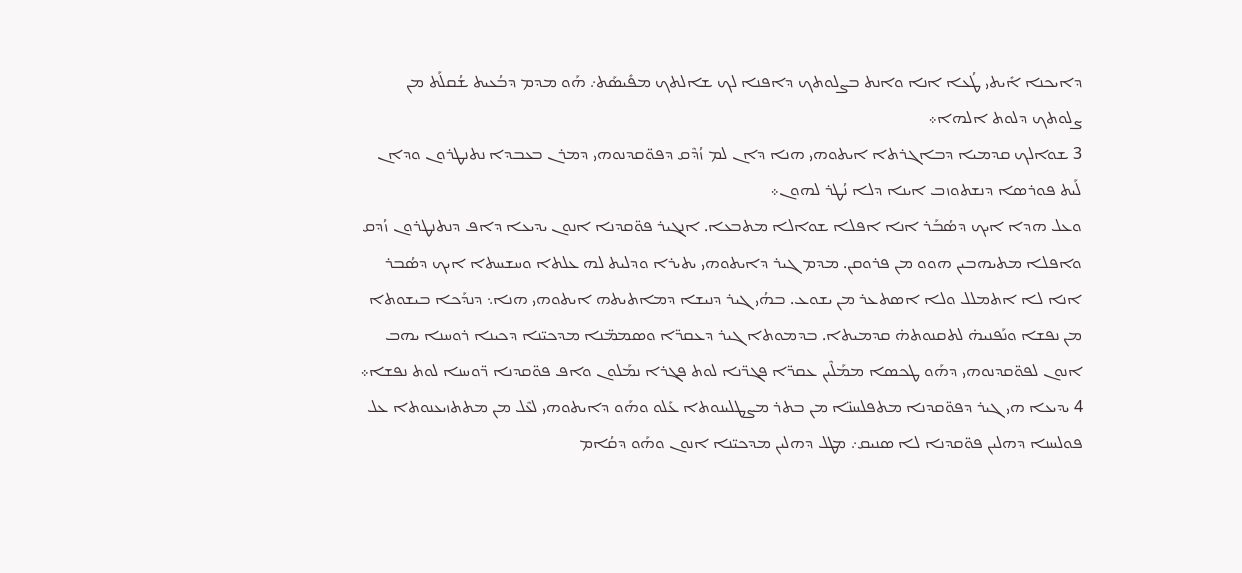ܕܐܝܟܢܐ ܐܺܝܬܝ ܛܳܥܐ ܐܢܐ ܘܐܢܬ ܒܨܠܘܬܟ ܕܐܦܢܐ ܠܟ ܫܐܠܬܟ ܡܦܺܝܣܰܬ܇ ܗܰܘ ܡܕܡ ܕܒܳܥܝܬ ܫܳܩܠܰܬ ܡܢ ܨܠܘܬܟ ܕܠܘܬ ܐܠܗܐ܀
3 ܫܘܐܠܟ ܩܕܡܝܐ ܕܒܐܓܪܬܐ ܐܝܬܘܗܝ ܗܢܐ ܕܐܢ ܠܡ ܙܳܕܶܩ ܕܦܘ̈ܩܕܢܘܗܝ ܕܡܪܢ ܒܥܒܕܐ ܢܬܢܛܪܘܢ ܘܕܐܢ ܠܰܝܬ ܦܘܪܣܐ ܕܢܫܬܘܙܒ ܐܝܢܐ ܕܠܐ ܢܳܛܪ ܠܗܘܢ܀
ܘܥܠ ܗܕܐ ܐܝܟ ܕܣܳܒܰܪ ܐܢܐ ܐܦܠܐ ܫܘܐܠܐ ܡܬܒܥܐ. ܐܢܓܝܪ ܦܘ̈ܩܕܢܐ ܐܢܘܢ ܝܕܝܥܐ ܕܐܦ ܕܢܬܢܛܪܘܢ ܙܳܕܩ ܘܐܦܠܐ ܡܬܝܗܒܝܢ ܗܘܘ ܡܢ ܦܪܘܩܢ. ܡܕܡ ܓܝܪ ܕܐܝܬܘܗܝ ܝܬܝܪܐ ܘܕܠܝܬ ܠܗ ܥܠܬܐ ܘܚܫܚܬܐ ܐܝܟ ܕܣܳܒܪ ܐܢܐ ܠܐ ܐܬܡܠܠ ܘܠܐ ܐܣܬܥܪ ܡܢ ܝܫܘܥ. ܒܗܳܝ ܓܝܪ ܕܢܝܫܐ ܕܡܐܬܝܬܗ ܐܝܬܘܗܝ ܗܢܐ܆ ܕܢܕܰܟܐ ܒܝܫܘܬܐ ܡܢ ܢܦܫܐ ܘܢܰܦܢܝܗ̇ ܠܬܩܢܘܬܗ̇ ܩܕܡܝܬܐ. ܒܕܡܘܬܐ ܓܝܪ ܕܥܩܖ̈ܐ ܘܣܡܡ̈ܢܐ ܡܕܟܝ̈ܢܐ ܕܟܝܢܐ ܪܘܚܢܐ ܝܗܒ ܐܢܘܢ ܠܦܘ̈ܩܕܢܘܗܝ ܕܗܰܘ ܛܟܣܐ ܡܡܰܠܶܝܢ ܥܩܖ̈ܐ ܦܓܖ̈ܢܐ ܠܘܬ ܦܓܪܐ ܢܡܰܠܘܢ ܘܐܦ ܦܘ̈ܩܕܢܐ ܖ̈ܘܚܢܐ ܠܘܬ ܢܦܫܐ܀
4 ܝܕܝܥܐ ܗܝ ܓܝܪ ܕܦܘ̈ܩܕܢܐ ܡܬܦܠܚܢ̈ܐ ܡܢ ܒܬܪ ܡܨܛܠܝܢܘܬܐ ܥܰܠܘ ܘܗܰܘ ܕܐܝܬܘܗܝ ܠܥܶܠ ܡܢ ܡܬܬܙܝܥܢܘܬܐ ܥܠ ܦܘܠܚܢܐ ܕܗܠܝܢ ܦܘ̈ܩܕܢܐ ܠܐ ܣܢܝܩ܇ ܡܛܠ ܕܗܠܝܢ ܡܕܟܝ̈ܢܐ ܐܢܘܢ ܘܗܰܘ ܕܩܳܐܡ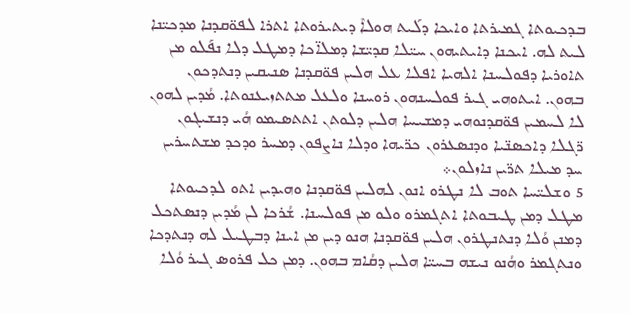ܒܕܟܝܘܬܐ ܓܡܝܪܬܐ ܘܐܝܟܐ ܕܠܰܝܬ ܗܘܠܐܶ ܕܝܬܝܪܘܬܐ ܐܬܪܐ ܠܦܘ̈ܩܕܢܐ ܡܕܟܝ̈ܢܐ ܠܝܬ ܠܗ. ܐܝܟܢܐ ܕܐܝܬܝܗܘܢ ܚܝ̈ܠܐ ܩܕܝ̈ܫܐ ܕܡܠܐ̈ܟܐ ܕܡܛܠ ܕܠܐ ܢܦܰܠܘ ܡܢ ܬܐܘܪܝܐ ܕܦܘܠܚܢܐ ܐܠܗܝܐ ܐܦܠܐ ܥܠ ܗܠܝܢ ܦܘ̈ܩܕܢܐ ܣܢܝܩܝܢ ܕܢܬܕܟܘܢ ܒܗܘܢ. ܐܝܬܘܗܝ ܓܝܪ ܦܘܠܚܢܗܘܢ ܪܘܚܢܐ ܘܠܥܠ ܡܬܬܙܝܥܢܘܬܐ. ܡܳܕܝܢ ܠܗܘܢ ܠܐ ܠܚܡܝܢ ܦܘ̈ܩܕܢܘܗܝ ܕܡܫܝܚܐ ܗܠܝܢ ܕܠܘܬܢ ܐܬܬܣܝܡܘ ܗܳܝ ܕܢܫܝܓܘܢ ܖ̈ܓܠܐ ܕܐܟܣܢ̈ܝܐ ܘܕܢܣܥܪܘܢ ܟܖ̈ܝܗܐ ܘܕܠܐ ܢܐܨܦܘܢ ܕܡܚܪ ܘܕܟܕ ܡܫܬܚܪܝܢ ܚܕ ܡܝܠܐ ܬܖ̈ܝܢ ܢܐܙܠܘܢ܀
5 ܘܫܠܝ̈ܚܐ ܬܘܒ ܠܐ ܢܛܪܘ ܐܢܘܢ ܠܗܠܝܢ ܦܘ̈ܩܕܢܐ ܘܗܝܕܝܢ ܐܬܘ ܠܕܟܝܘܬܐ ܡܛܠ ܕܡܢ ܛܝܒܘܬܐ ܐܬܓܡܪܘ ܘܠܘ ܡܢ ܦܘܠܚܢܐ. ܫܳܪܟܐ ܠܢ ܡܳܕܝܢ ܕܢܣܬܟܠ ܕܡܢܢ ܘܳܠܐ ܕܢܬܢܛܪܘܢ ܗܠܝܢ ܦܘ̈ܩܕܢܐ ܗܢܘ ܕܝܢ ܡܢ ܐܝܢܐ ܕܒܛܝܠ ܠܗ ܕܢܬܕܟܐ ܘܢܬܓܡܪ ܘܗܳܢܘ ܢܝܫܗ ܒܚܝ̈ܐ ܗܠܝܢ ܕܩܳܐܡ ܒܗܘܢ. ܕܡܢ ܟܠ ܦܪܘܣ ܓܝܪ ܘܳܠܐ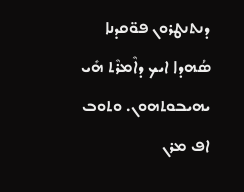ܕܢܬܢܛܪܘܢ ܦܘ̈ܩܕܢܐ ܣܳܗܕܐ ܐܝܟ ܕܐܶܡܪܶܬ ܗܺܝ ܝܗܝܒܘܬܗܘܢ. ܘܬܘܒ ܐܦ ܡܪܢ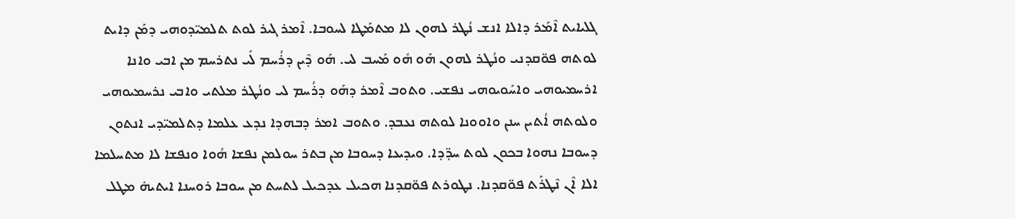ܓܠܝܐܝܬ ܐܶܡܰܪ ܕܐܠܐ ܐܢܫ ܢܳܛܪ ܠܗܘܢ ܠܐ ܡܬܡܰܛܐ ܠܚܘܒܐ. ܐܶܡܪ ܓܝܪ ܠܘܬ ܬܠܡܝ̈ܕܘܗܝ ܕܡܰܢ ܕܐܝܬ ܠܘܬܗ ܦܘ̈ܩܕܢܝ ܘܢܳܛܪ ܠܗܘܢ ܗܰܘ ܗܽܘ ܡܰܚܒ ܠܝ. ܗܰܘ ܕܶܝܢ ܕܪܳܚܡ ܠܺܝ ܢܬܪܚܡ ܡܢ ܐܒܝ ܘܐܢܐ ܐܪܚܡܝܘܗܝ ܘܐܚܰܘܝܘܗܝ ܢܦܫܝ. ܘܬܘܒ ܐܶܡܪ ܕܗܰܘ ܕܪܳܚܡ ܠܝ ܘܢܳܛܪ ܡܠܬܝ ܘܐܒܝ ܢܪܚܡܝܘܗܝ ܘܠܘܬܗ ܐܳܬܝܢ ܚܢܢ ܘܐܘܘܢܐ ܠܘܬܗ ܢܥܒܕ. ܘܬܘܒ ܐܡܪ ܕܒܗܕܐ ܢܕܥ ܥܠܡܐ ܕܬܠܡܝ̈ܕܝ ܐܢܬܘܢ ܕܚܘܒܐ ܢܗܘܐ ܒܟܘܢ ܠܘܬ ܚܕ̈ܕܐ. ܘܝܕܝܥܐ ܕܚܘܒܐ ܡܢ ܒܬܪ ܚܘܠܡܢ ܢܦܫܐ ܗܳܘܐ ܘܢܦܫܐ ܠܐ ܡܬܚܠܡܐ ܐܠܐ ܐܶܢ ܢܶܛܪܰܬ ܦܘ̈ܩܕܢܐ. ܢܛܘܪܬ ܦܘ̈ܩܕܢܐ ܗܟܝܠ ܥܕܟܝܠ ܠܬܚܬ ܡܢ ܚܘܒܐ ܪܘܚܢܐ ܐܝܬܝܗ̇ ܡܛܠ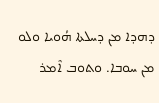ܕܗܕܐ ܡܢ ܕܚܠܬܐ ܗܳܘܝܐ ܘܠܘ ܡܢ ܚܘܒܐ. ܘܬܘܒ ܐܶܡܪ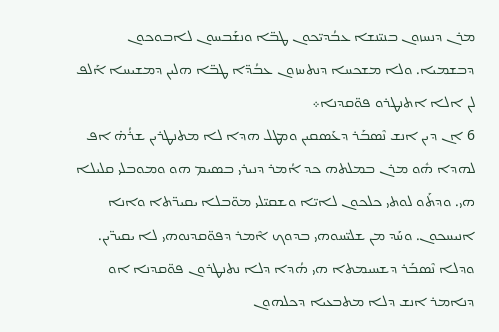ܡܪܢ ܕܢܚܙܘܢ ܒܢܝ̈ܢܫܐ ܥܒܳܕܝ̈ܟܘܢ ܛܒ̈ܐ ܘܢܫܰܒܚܘܢ ܠܐܒܘܟܘܢ ܕܒܫܡܝܐ. ܘܠܐ ܡܫܟܚܐ ܕܢܬܚܙܘܢ ܥܒܳܕ̈ܐ ܛܒ̈ܐ ܗܠܝܢ ܕܡܫܝܚܐ ܐܰܠܦ ܠܢ ܐܠܐ ܐܬܢܛܪܘ ܦܘ̈ܩܕܢܐ܀
6 ܐܢ ܕܝܢ ܐܢܫ ܢܶܣܒܰܪ ܕܥܰܣܩܝܢ ܘܡܛܠ ܗܕܐ ܠܐ ܡܬܢܛܪܝܢ ܫܪܳܗ̇ ܐܦ ܠܗܕܐ ܗܽܘ ܡܪܢ ܒܡܠܬܗ ܟܕ ܐܳܡܪ ܕܢܝܪܝ ܒܣܝܡ ܗܘ ܘܡܘܒܠܝ ܩܠܝܠܐ ܗܝ. ܘܕܬܰܘ ܠܘܬܝ ܟܠܟܘܢ ܠܐܝ̈ܐ ܘܫܩܝ̈ܠܝ ܡܘ̈ܒܠܐ ܝܩܝܖ̈ܬܐ ܘܐܢܐ ܐܢܝܚܟܘܢ. ܘܚܰܕ ܡܢ ܫܠܝ̈ܚܘܗܝ ܒܕܘܟ ܐܶܡܪ ܕܦܘ̈ܩܕܢܘܗܝ ܠܐ ܝܩܝܖ̈ܝܢ. ܘܕܠܐ ܢܶܣܒܰܪ ܕܫܚܝܡܬܐ ܗܝ ܗܳܕܐ ܕܠܐ ܢܬܢܛܪܘܢ ܦܘ̈ܩܕܢܐ ܐܘ ܕܢܐܡܪ ܐܢܫ ܕܠܐ ܡܬܒܥܝܐ ܕܟܠܗܘܢ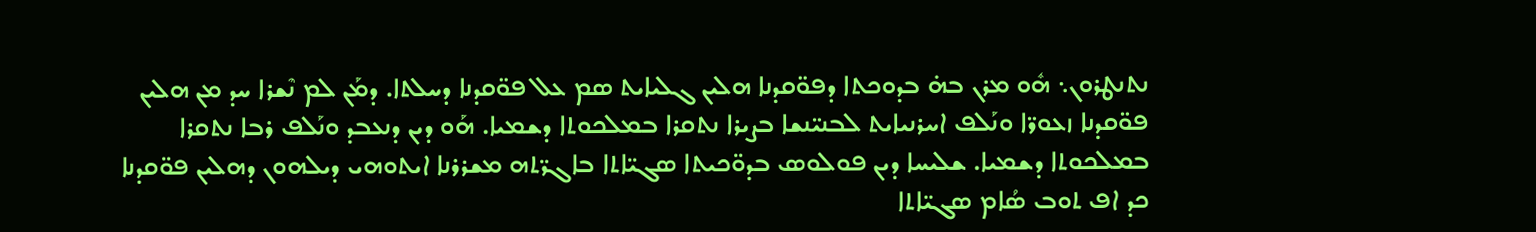ܢܬܢܛܪܘܢ܆ ܗܽܘ ܡܪܢ ܒܗ̇ ܒܕܘܟܬܐ ܕܦܘ̈ܩܕܢܐ ܗܠܝܢ ܓܠܝܐܝܬ ܣܡ ܥܠ ܦܘ̈ܩܕܢܐ ܕܚܠܬܐ. ܕܡܰܢ ܠܡ ܢܶܫܪܐ ܚܕ ܡܢ ܗܠܝܢ ܦܘ̈ܩܕܢܐ ܙܥܘܖ̈ܐ ܘܢܰܠܦ ܐܚܪܢܝܐܝܬ ܠܒܢܝ̈ܢܫܐ ܒܨܝܪܐ ܢܬܩܪܐ ܒܡܠܟܘܬܐ ܕܫܡܝܐ. ܗܰܘ ܕܝܢ ܕܢܥܒܕ ܘܢܰܠܦ ܪܒܐ ܢܬܩܪܐ ܒܡܠܟܘܬܐ ܕܫܡܝܐ. ܫܠܝܚܐ ܕܝܢ ܦܘܠܘܣ ܒܕܘ̈ܟܝܬܐ ܣܓܝ̈ܐܬܐ ܒܐܓܖ̈ܬܗ ܡܫܪܪܢܐ ܐܝܬܘܗܝ ܕܝܠܗܘܢ ܕܗܠܝܢ ܦܘ̈ܩܕܢܐ ܟܕ ܐܦ ܬܘܒ ܣܳܐܡ ܣܓܝ̈ܐܬܐ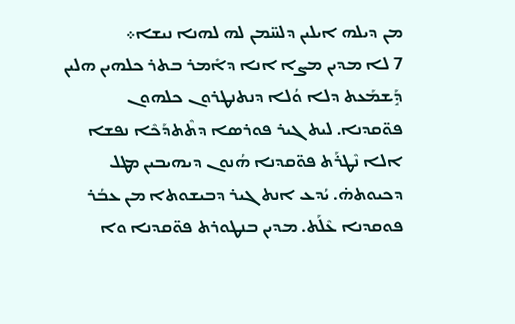ܡܢ ܕܝܠܗ ܐܝܠܝܢ ܕܠܚ̈ܡܢ ܠܗ ܠܗܢܐ ܢܝܫܐ܀
7 ܠܐ ܡܕܝܢ ܡܨܐ ܐܢܐ ܕܐܺܡܪ ܒܬܪ ܟܠܗܝܢ ܗܠܝܢ ܕܱܰܫܡܰܥܬ ܕܠܐ ܘܳܠܐ ܕܢܬܢܛܪܘܢ ܟܠܗܘܢ ܦܘ̈ܩܕܢܐ. ܠܝܬ ܓܝܪ ܦܘܪܣܐ ܕܬܶܬܕܰܟܶܐ ܢܦܫܐ ܐܠܐ ܢܶܛܪܰܬ ܦܘ̈ܩܕܢܐ ܗܳܢܘܢ ܕܝܗܝܒܝܢ ܡܛܠ ܕܟܝܘܬܗ̇. ܝܳܕܥ ܐܢܬ ܓܝܪ ܕܒܝܫܘܬܐ ܡܢ ܥܒܳܪ ܦܘܩܕܢܐ ܥܶܠܰܬ. ܡܕܝܢ ܒܢܛܘܪܬ ܦܘ̈ܩܕܢܐ ܘܐ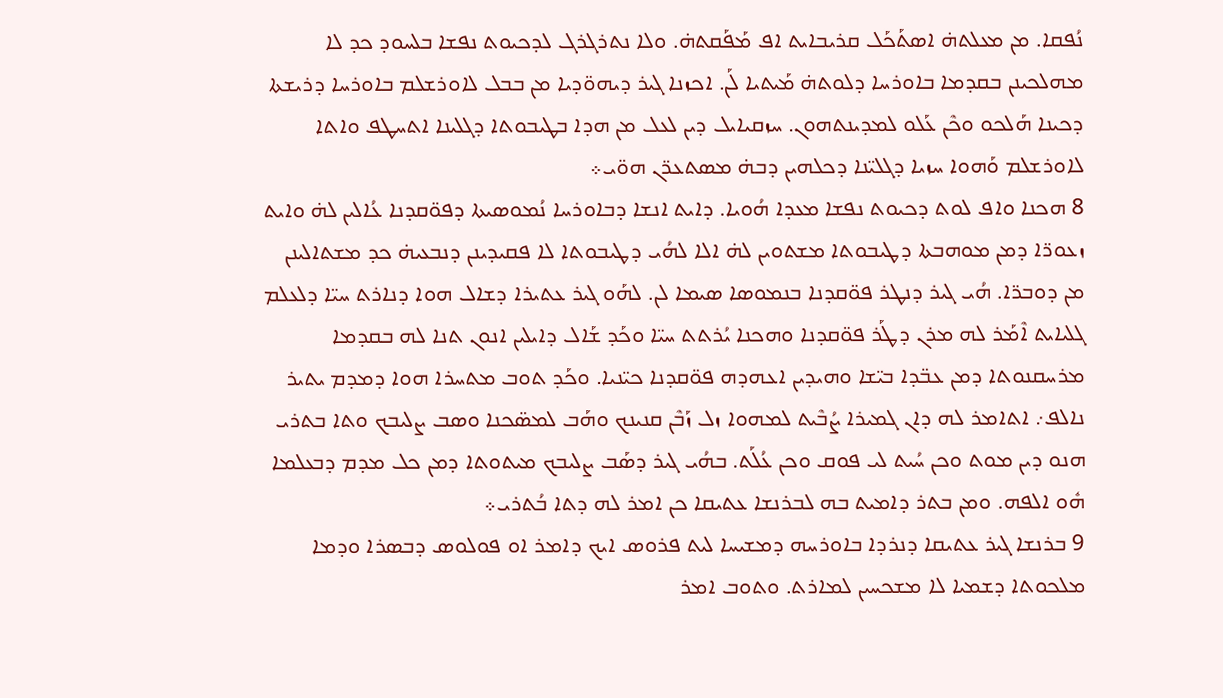ܢܳܦܩܐ. ܡܢ ܡܥܠܬܗ̇ ܐܣܬܰܟܰܠ ܩܪܝܒܐܝܬ ܐܦ ܡܰܦܰܩܬܗ̇. ܘܠܐ ܢܬܪܓܪܓ ܠܕܟܝܘܬ ܢܦܫܐ ܒܠܚܘܕ ܟܕ ܠܐ ܡܗܠܟܝܢܢ ܒܩܕܡܐ ܒܐܘܪܚܐ ܕܠܘܬܗ̇ ܡܰܝܬܝܐ ܠܰܢ. ܐܟܙܢܐ ܓܝܪ ܕܝܗܘ̈ܕܝܐ ܡܢ ܒܒܠ ܠܐܘܪܫܠܡ ܒܐܘܪܚܐ ܕܪܝܫܬܐ ܕܟܝܢܐ ܗܰܠܟܘ ܘܟܶܢ ܥܰܠܘ ܠܡܕܝܢܬܗܘܢ. ܚܙܩܝܐܝܠ ܕܝܢ ܠܥܠ ܡܢ ܗܕܐ ܒܛܝܒܘܬܐ ܕܓܠܝܢܐ ܐܬܚܛܦ ܘܐܬܐ ܠܐܘܪܫܠܡ ܘܰܗܘܐ ܚܙܝܐ ܕܓܠܝ̈ܢܐ ܕܟܠܗܝܢ ܕܒܗ̇ ܡܣܬܥܖ̈ܢ ܗܘ̈ܝ܀
8 ܗܟܢܐ ܘܐܦ ܠܘܬ ܕܟܝܘܬ ܢܦܫܐ ܡܥܕܐ ܗܳܘܝܐ. ܕܐܝܬ ܐܢܫܐ ܕܒܐܘܪܚܐ ܢܳܡܘܣܝܬܐ ܕܦܘ̈ܩܕܢܐ ܥܳܐܠܝܢ ܠܗ̇ ܘܐܝܬ ܙܥܘܖ̈ܐ ܕܡܢ ܡܘܗܒܬܐ ܕܛܝܒܘܬܐ ܡܫܬܘܝܢ ܠܗ̇ ܐܠܐ ܠܗܳܝ ܕܛܝܒܘܬܐ ܠܐ ܦܩܝܕܝܢܢ ܕܢܒܥܝܗ̇ ܟܕ ܡܫܬܐܠܝܢܢ ܡܢ ܕܘܒܖ̈ܐ. ܗܳܝ ܓܝܪ ܕܢܛܪ ܦܘ̈ܩܕܢܐ ܒܢܡܘܣܐ ܣܝܡܐ ܠܢ. ܠܗܰܘ ܓܝܪ ܥܬܝܪܐ ܕܫܐܠ ܗܘܐ ܕܢܐܪܬ ܚܝ̈ܐ ܕܠܥܠܡ ܓܠܝܐܝܬ ܐܶܡܰܪ ܠܗ ܡܪܢ ܕܛܰܪ ܦܘ̈ܩܕܢܐ ܘܗܟܢܐ ܝܳܪܬܬ ܚܝ̈ܐ ܘܟܰܕ ܫܰܐܠ ܕܐܝܠܝܢ ܐܢܘܢ ܬܢܐ ܠܗ ܒܩܕܡܐ ܡܪܚܩܢܘܬܐ ܕܡܢ ܥܒ̈ܕܐ ܒܝ̈ܫܐ ܘܗܝܕܝܢ ܐܥܗܕܗ ܦܘ̈ܩܕܢܐ ܟܝ̈ܢܝܐ. ܘܟܰܕ ܬܘܒ ܡܬܚܪܐ ܗܘܐ ܕܡܕܡ ܝܬܝܪ ܢܐܠܦ܇ ܐܬܐܡܪ ܠܗ ܕܐܢ ܓܡܝܪܐ ܨܳܒܶܝܬ ܠܡܗܘܐ ܙܠ ܙܰܒܶܢ ܩܢܝܢܟ ܘܗܰܒ ܠܡܣ̈ܟܢܐ ܘܣܒ ܨܠܝܒܟ ܘܬܐ ܒܬܪܝ ܗܢܘ ܕܝܢ ܡܘܬ ܘܟܢ ܚܳܝܬ ܠܝ ܦܘܩ ܘܟܢ ܥܳܠܰܬ. ܒܗܳܝ ܓܝܪ ܕܣܰܒ ܨܠܝܒܟ ܡܝܬܘܬܐ ܕܡܢ ܟܠ ܡܕܡ ܕܒܥܠܡܐ ܗܽܘ ܐܠܦܗ. ܘܡܢ ܒܬܪ ܕܐܡܝܬ ܒܗ ܠܒܪܢܫܐ ܥܬܝܩܐ ܟܢ ܐܡܪ ܠܗ ܕܬܐ ܒܳܬܪܝ܀
9 ܒܪܢܫܐ ܓܝܪ ܥܬܝܩܐ ܕܢܪܕܐ ܒܐܘܪܚܗ ܕܡܫܝܚܐ ܠܝܬ ܦܪܘܣ ܐܝܟ ܕܐܡܪ ܐܘ ܦܘܠܘܣ ܕܒܣܪܐ ܘܕܡܐ ܡܠܟܘܬܐ ܕܫܡܝܐ ܠܐ ܡܫܟܚܝܢ ܠܡܐܪܬ. ܘܬܘܒ ܐܡܪ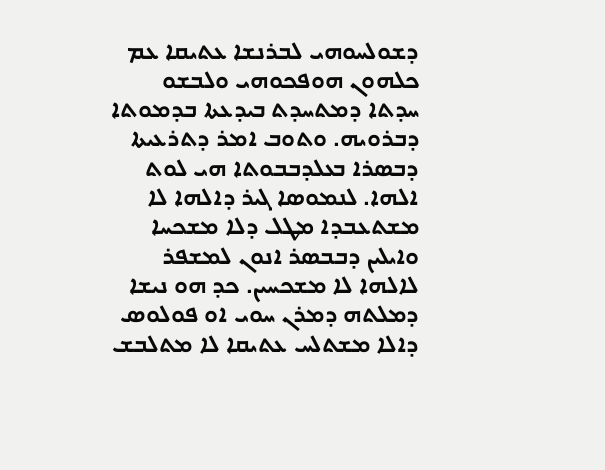ܕܫܘܠܚܘܗܝ ܠܒܪܢܫܐ ܥܬܝܩܐ ܥܡ ܟܠܗܘܢ ܗܘܦܟܘܗܝ ܘܠܒܫܘ ܚܕܬܐ ܕܡܬܚܕܬ ܒܝܕܥܬܐ ܒܕܡܘܬܐ ܕܒܪܘܝܗ. ܘܬܘܒ ܐܡܪ ܕܬܪܥܝܬܐ ܕܒܣܪܐ ܒܥܠܕܒܒܘܬܐ ܗܝ ܠܘܬ ܐܠܗܐ. ܠܢܡܘܣܐ ܓܝܪ ܕܐܠܗܐ ܠܐ ܡܫܬܥܒܕܐ ܡܛܠ ܕܠܐ ܡܫܟܚܐ ܘܐܝܠܝܢ ܕܒܒܣܪ ܐܢܘܢ ܠܡܫܦܪ ܠܐܠܗܐ ܠܐ ܡܫܟܚܝܢ. ܟܕ ܗܘ ܢܝܫܐ ܕܡܠܬܗ ܕܡܪܢ ܚܘܝ ܐܘ ܦܘܠܘܣ ܕܐܠܐ ܡܫܬܠܚ ܥܬܝܩܐ ܠܐ ܡܬܠܒܫ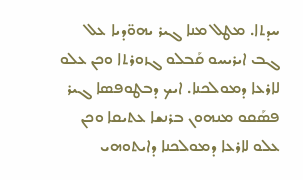ܚܕܬܐ. ܡܛܠ ܡܢܐ ܓܝܪ ܝܗܘ̈ܕܝܐ ܥܠ ܓܒ ܐܝܪܝܚܘ ܩܰܒܠܘ ܓܙܘܪܬܐ ܘܟܢ ܥܠܘ ܠܐܪܥܐ ܕܡܘܠܟܢܐ. ܐܝܟ ܕܒܛܘܦܣܐ ܓܝܪ ܦܣܰܩܘ ܡܢܗܘܢ ܒܪܢܫܐ ܥܬܝܩܐ ܘܟܢ ܥܠܘ ܠܐܪܥܐ ܕܡܘܠܟܢܐ ܕܐܝܬܘܗܝ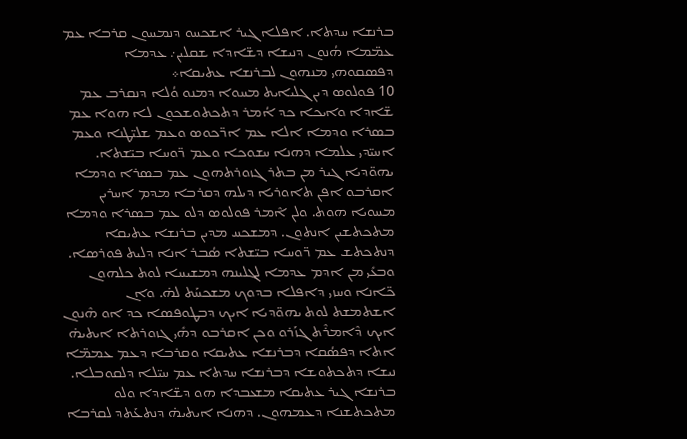ܒܪܢܫܐ ܚܕܬܐ. ܐܦܠܐ ܓܝܪ ܐܫܟܚܘ ܕܢܡܚܘܢ ܩܪܒܐ ܥܡ ܥܡ̈ܡܐ ܗܳܢܘܢ ܕܢܝܫܐ ܕܫ̈ܐܕܐ ܫܩܠܝܢ܇ ܥܕܡܐ ܕܦܣܩܘܗܝ ܡܢܗܘܢ ܠܒܪܢܫܐ ܥܬܝܩܐ܀
10 ܦܘܠܘܣ ܕܝܢ ܓܠܝܐܝܬ ܡܚܘܐ ܕܡܢܘ ܘܳܠܐ ܕܢܩܪܒ ܥܡ ܫ̈ܐܕܐ ܘܐܝܟܐ ܟܕ ܐܳܡܪ ܕܬܟܬܘܫܟܘܢ ܠܐ ܗܘܐ ܥܡ ܒܣܪܐ ܘܕܡܐ ܐܠܐ ܥܡ ܐܖ̈ܟܘܣ ܘܥܡ ܫܠܝ̈ܛܢܐ ܘܥܡ ܐܚܝ̈ܕܝ ܥܠܡܐ ܕܗܢܐ ܚܫܘܟܐ ܘܥܡ ܖ̈ܘܚܐ ܒܝ̈ܫܬܐ. ܝܗܘ̈ܕܝܐ ܓܝܪ ܡܢ ܒܬܪ ܓܙܘܪܬܗܘܢ ܥܡ ܒܣܪܐ ܘܕܡܐ ܐܩܪܒܘ ܐܦܢ ܬܐܘܪܝܐ ܕܝܠܗ ܕܩܪܒܐ ܡܕܡ ܐܚܪܝܢ ܡܚܘܝܐ ܗܘܬ. ܘܠܢ ܐܶܡܪ ܦܘܠܘܣ ܕܠܘ ܥܡ ܒܣܪܐ ܘܕܡܐ ܡܬܟܬܫܝܢ ܐܢܬܘܢ. ܕܡܫܟܚ ܡܕܝܢ ܒܪܢܫܐ ܥܬܝܩܐ ܕܢܬܟܬܫ ܥܡ ܖ̈ܘܚܐ ܒܝ̈ܫܬܐ ܣܳܒܪ ܐܢܐ ܕܠܝܬ ܦܘܪܣܐ. ܘܒܥܺܝ ܡܢ ܐܕܡ ܥܕܡܐ ܠܓܠܝܢܗ ܕܡܫܝܚܐ ܠܘܬ ܟܠܗܘܢ ܟ̈ܐܢܐ ܘܚܙܝ ܕܐܦܠܐ ܒܕܘܟ ܡܫܟܚܰܬ ܠܗ̇. ܘܐܢ ܐܫܬܡܫܬ ܠܘܬ ܝܗܘ̈ܕܝܐ ܐܝܟ ܕܒܛܘܦܣܐ ܟܕ ܐܘ ܗܶܢܘܢ ܐܝܟ ܕܶܐܡܪܶܬ ܓܙܰܪܘ ܘܟܢ ܐܩܪܒܘ ܕܗܺܝ ܓܙܘܪܬܐ ܐܝܬܝܗ̇ ܐܬܐ ܕܦܣܳܩܐ ܕܒܪܢܫܐ ܥܬܝܩܐ ܘܩܪܒܐ ܕܥܡ ܥܡܡ̈ܐ ܢܝܫܐ ܕܬܟܬܘܫܐ ܕܒܪܢܫܐ ܚܕܬܐ ܥܡ ܚܝ̈ܠܐ ܕܠܩܘܒܠܐ. ܒܪܢܫܐ ܓܝܪ ܥܬܝܩܐ ܡܫܥܒܕܐ ܗܘ ܕܫ̈ܐܕܐ ܘܠܘ ܡܬܟܬܫܢܐ ܕܥܡܗܘܢ. ܕܗܢܐ ܐܝܬܝܗ̇ ܕܢܬܥܰܬܕ ܠܩܪܒܐ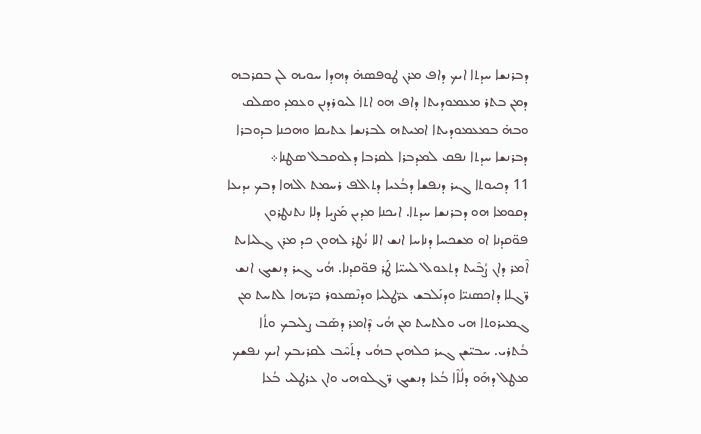ܕܒܪܢܫܐ ܚܕܬܐ ܐܝܟ ܕܐܦ ܡܪܢ ܛܘܦܣܗ̇ ܕܗܕܐ ܚܘܝܗ ܠܢ ܒܩܪܒܗ ܕܡܢ ܒܬܪ ܡܥܡܘܕܝܬܐ ܕܐܦ ܗܘ ܐܬܐ ܠܝܘܪܕܢܢ ܘܥܡܕ ܘܣܠܩ ܘܒܗ̇ ܒܡܥܡܘܕܝܬܐ ܐܡܝܬܗ ܠܒܪܢܫܐ ܥܬܝܩܐ ܘܗܟܢܐ ܒܕܘܒܪܐ ܕܒܪܢܫܐ ܚܕܬܐ ܢܦܩ ܠܡܕܒܪܐ ܠܩܪܒܐ ܕܠܘܩܒܠ ܣܛܢܐ܀
11 ܕܟܝܘܬܐ ܓܝܪ ܕܢܦܫܐ ܕܒܳܥܝܐ ܕܬܐܠܦ ܪܚܡܬ ܐܠܗܐ ܕܒܟ ܝܕܝܥܐ ܕܩܘܡܐ ܗܘ ܕܒܪܢܫܐ ܚܕܬܐ. ܐܝܟܢܐ ܡܕܝܢ ܡܰܨܝܐ ܕܠܐ ܢܬܢܛܪܘܢ ܦܘ̈ܩܕܢܐ ܐܘ ܡܫܟܚܐ ܕܢܐܚܐ ܐܢܫ ܐܠܐ ܢܳܛܪ ܠܗܘܢ ܟܕ ܡܪܢ ܓܠܝܐܝܬ ܐܶܡܪ ܕܐܢ ܨܳܒܶܝܬ ܕܬܥܘܠ ܠܚܝ̈ܐ ܛܰܪ ܦܘ̈ܩܕܢܐ. ܗܳܝ ܓܝܪ ܕܢܫܝܓ ܐܢܫ ܖ̈ܓܠܐ ܕܐܟܣܢܝ̈ܐ ܘܕܢܰܠܒܫ ܥܖ̈ܛܠܝܐ ܘܕܢܶܣܥܘܪ ܟܖ̈ܝܗܐ ܠܬܚܬ ܡܢ ܓܡܝܪܘܬܐ ܗܝ ܘܠܬܚܬ ܡܢ ܗܳܝ ܕܶܐܡܪ ܕܣܰܒ ܨܠܝܒܟ ܘܬܳܐ ܒܳܬܪܝ. ܚܒܝ̈ܫܢ ܓܝܪ ܟܠܗܝܢ ܒܗܳܝ ܕܬܰܚܶܒ ܠܩܪܝܒܟ ܐܝܟ ܢܦܫܟ ܡܛܠ ܕܗܰܘ ܕܠܳܐܶܐ ܒܳܥܐ ܕܢܫܝܓ ܖ̈ܓܠܘܗܝ ܘܐܢ ܥܪܛܠܝ ܒܳܥܐ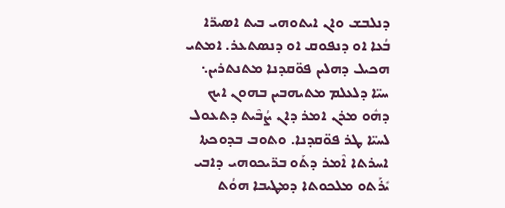ܕܢܠܒܫ ܘܐܢ ܐܝܬܘܗܝ ܒܝܬ ܐܣܝܖ̈ܐ ܒܳܥܐ ܐܘ ܕܢܦܘܩ ܐܘ ܕܢܣܬܥܪ. ܐܡܬܝ ܗܟܝܠ ܕܗܠܝܢ ܦܘ̈ܩܕܢܐ ܡܬܢܬܪܝܢ܆ ܚܝ̈ܐ ܕܠܥܠܡ ܡܬܝܗܒܝܢ ܒܗܘܢ ܐܝܟ ܕܗܽܘ ܡܪܢ ܐܡܪ ܕܐܢ ܨܳܒܶܝܬ ܕܬܥܘܠ ܠܚܝ̈ܐ ܛܪ ܦܘ̈ܩܕܢܐ. ܘܬܘܒ ܒܕܘܟܬܐ ܐܚܪܬܐ ܐܶܡܪ ܕܬܰܘ ܒܖ̈ܝܟܘܗܝ ܕܐܒܝ ܝܺܪܰܬܘ ܡܠܟܘܬܐ ܕܡܛܝܒܐ ܗܘܳܬ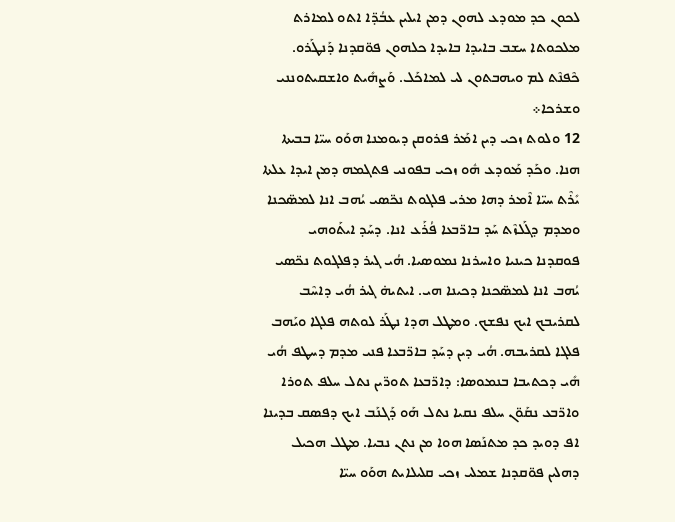ܠܟܘܢ ܟܕ ܡܘܕܥ ܠܗܘܢ ܕܡܢ ܐܝܠܝܢ ܥܒܳܕ̈ܐ ܐܬܘ ܠܡܐܪܬ ܡܠܟܘܬܐ ܚܫܒ ܒܐܝܕܐ ܒܐܝܕܐ ܟܠܗܘܢ ܦܘ̈ܩܕܢܐ ܕܰܢܛܰܪܘ. ܟܶܦܢܶܬ ܠܡ ܘܝܗܒܬܘܢ ܠܝ ܠܡܐܟܰܠ. ܘܰܨܗܺܝܬ ܘܐܫܩܝܬܘܢܢܝ ܘܫܪܟܐ܀
12 ܘܠܘܬ ܙܟܝ ܕܝܢ ܐܡܰܪ ܦܪܘܩܢ ܕܝܘܡܢܐ ܗܘܰܘ ܚܝ̈ܐ ܒܒܝܬܐ ܗܢܐ. ܘܟܰܕ ܡܰܘܕܥ ܗܽܘ ܙܟܝ ܒܦܘܢܝ ܦܬܓܡܗ ܕܡܢ ܐܝܕܐ ܥܠܬܐ ܝܺܪܶܬ ܚܝ̈ܐ ܐܶܡܪ ܕܗܐ ܡܪܝ ܦܠܓܘܬ ܢܟ̈ܣܝ ܝܳܗܒ ܐܢܐ ܠܡܣ̈ܟܢܐ ܘܡܕܡ ܕܓܰܠܙܶܬ ܚܰܕ ܒܐܖ̈ܒܥܐ ܦܳܪܰܥ ܐܢܐ. ܕܚܰܕ ܐܝܬܰܘܗܝ ܦܘܩܕܢܐ ܟܝܢܝܐ ܘܐܚܪܢܐ ܢܡܘܣܝܐ. ܗܳܝ ܓܝܪ ܕܦܠܓܘܬ ܢܟ̈ܣܝ ܝܳܗܒ ܐܢܐ ܠܡܣ̈ܟܢܐ ܕܟܝܢܐ ܗܝ. ܐܝܬܝܗ̇ ܓܝܪ ܗܳܝ ܕܐܚܶܒ ܠܩܪܝܒܟ ܐܝܟ ܢܦܫܟ. ܘܡܛܠ ܗܕܐ ܢܛܰܪ ܠܘܬܗ ܦܠܓܐ ܘܝܰܗܒ ܦܠܓܐ ܠܩܪܝܒܗ. ܗܳܝ ܕܝܢ ܕܚܰܕ ܒܐܖ̈ܒܥܐ ܦܢܝ ܡܕܡ ܕܚܛܦ ܗܳܝ ܗܺܝ ܕܟܬܝܒܐ ܒܢܡܘܣܐ: ܕܐܖ̈ܒܥܐ ܬܘܖ̈ܝܢ ܢܬܠ ܚܠܦ ܬܘܪܐ ܘܐܖ̈ܒܥ ܢܩܰܘ̈ܢ ܚܠܦ ܢܩܝܐ ܢܬܠ ܗܰܘ ܕܰܓܢܰܒ ܐܝܟ ܕܦܣܩ ܒܕܝܢܐ ܐܦ ܕܘܝܕ ܟܕ ܡܬܢܰܣܐ ܗܘܐ ܡܢ ܢܬܢ ܢܒܝܐ. ܡܛܠ ܗܟܝܠ ܕܗܠܝܢ ܦܘ̈ܩܕܢܐ ܫܡܠܝ ܙܟܝ ܩܠܝܠܐܝܬ ܗܘܰܘ ܚܝ̈ܐ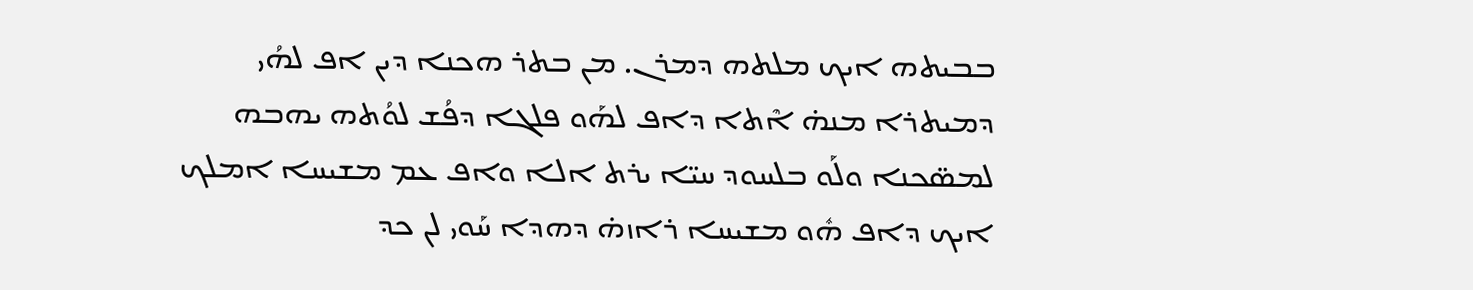ܒܒܝܬܗ ܐܝܟ ܡܠܬܗ ܕܡܪܢ. ܡܢ ܒܬܪ ܗܟܢܐ ܕܝܢ ܐܦ ܠܗܳܝ ܕܡܝܬܪܐ ܡܢܗ̇ ܐܶܬܐ ܕܐܦ ܠܗܰܘ ܦܠܓܐ ܕܦܳܫ ܠܘܳܬܗ ܝܗܒܗ ܠܡܣ̈ܟܢܐ ܘܠܰܘ ܒܠܚܘܕ ܚܝ̈ܐ ܝܪܬ ܐܠܐ ܘܐܦ ܥܡ ܡܫܝܚܐ ܐܡܠܟ ܐܝܟ ܕܐܦ ܗܽܘ ܡܫܝܚܐ ܪܐܙܗ̇ ܕܗܕܐ ܚܰܘܝ ܠܢ ܟܕ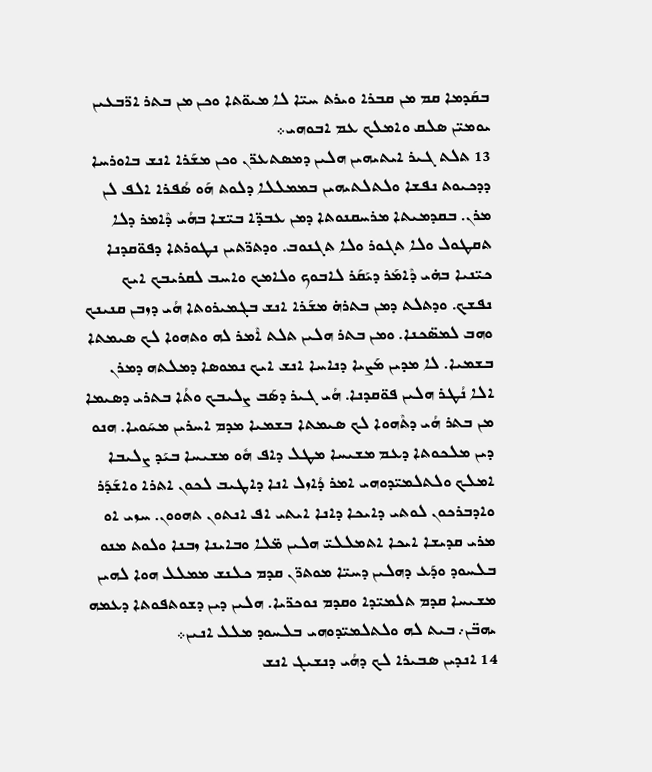ܒܩܰܕܡܐ ܩܡ ܡܢ ܩܒܪܐ ܘܝܪܬ ܚܝ̈ܐ ܠܐ ܡܝܘ̈ܬܐ ܘܟܢ ܡܢ ܒܬܪ ܐܖ̈ܒܥܝܢ ܝܘܡܝ̈ܢ ܣܠܩ ܘܐܡܠܟ ܥܡ ܐܒܘܗܝ܀
13 ܬܠܬ ܓܝܪ ܐܝܬܝܗܝܢ ܗܠܝܢ ܕܡܣܬܥܖ̈ܢ ܘܟܢ ܡܫܰܪܐ ܐܢܫ ܒܐܘܪܚܐ ܕܕܟܝܘܬ ܢܦܫܐ ܘܠܬܠܬܝܗܝܢ ܒܡܡܠܠܐ ܕܠܘܬ ܗܰܘ ܣܳܦܪܐ ܐܠܦ ܠܢ ܡܪܢ. ܒܩܕܡܝܬܐ ܡܪܚܩܢܘܬܐ ܕܡܢ ܥܒܕ̈ܐ ܒܝ̈ܫܐ ܒܗܳܝ ܕܶܐܡܪ ܕܠܐ ܬܩܛܘܠ ܘܠܐ ܬܓܘܪ ܘܠܐ ܬܓܢܘܒ. ܘܕܬܖ̈ܬܝܢ ܢܛܘܪܬܐ ܕܦܘ̈ܩܕܢܐ ܟܝ̈ܢܝܐ ܒܗ̇ܝ ܕܶܐܡܰܪ ܕܝܰܩܰܪ ܠܐܒܘܟ ܘܠܐܡܟ ܘܐܚܒ ܠܩܪܝܒܟ ܐܝܟ ܢܦܫܟ. ܘܕܬܠܬ ܕܡܢ ܒܬܪܗ̇ ܡܫܰܪܐ ܐܢܫ ܒܓܡܝܪܘܬܐ ܗܳܝ ܕܙܒܢ ܩܢܝܢܟ ܘܗܒ ܠܡܣ̈ܟܢܐ. ܘܡܢ ܒܬܪ ܗܠܝܢ ܬܠܬ ܐܶܡܪ ܠܗ ܘܬܗܘܐ ܠܟ ܣܝܡܬܐ ܒܫܡܝܐ. ܠܐ ܡܕܝܢ ܡܰܨܝܐ ܕܢܐܚܐ ܐܢܫ ܐܝܟ ܢܡܘܣܐ ܕܡܠܬܗ ܕܡܪܢ ܐܠܐ ܢܳܛܪ ܗܠܝܢ ܦܘ̈ܩܕܢܐ. ܗܳܝ ܓܝܪ ܕܣܰܒ ܨܠܝܒܟ ܘܬܳܐ ܒܬܪܝ ܕܣܝܡܐ ܡܢ ܒܬܪ ܗܳܝ ܕܬܶܗܘܐ ܠܟ ܣܝܡܬܐ ܒܫܡܝܐ ܡܕܡ ܐܚܪܝܢ ܡܚܰܘܝܐ. ܗܢܘ ܕܝܢ ܡܠܟܘܬܐ ܕܥܡ ܡܫܝܚܐ ܡܛܠ ܕܐܦ ܗܽܘ ܡܫܝܚܐ ܒܝܰܕ ܨܠܝܒܐ ܐܡܠܟ ܘܠܬܠܡܝ̈ܕܘܗܝ ܐܡܪ ܕܳܐܙܠ ܐܢܐ ܕܐܛܝܒ ܠܟܘܢ ܐܬܪܐ ܘܐܫܰܕܰܪ ܘܐܕܒܪܟܘܢ ܠܘܬܝ ܕܐܝܟܐ ܕܐܢܐ ܐܝܬܝ ܐܦ ܐܢܬܘܢ ܬܗܘܘܢ. ܚܙܝ ܐܘ ܡܪܝ ܩܕܝܫܐ ܐܝܟܐ ܐܬܡܠܠܝ̈ ܗܠܝܢ ܡ̈ܠܐ ܘܒܐܝܢܐ ܙܒܢܐ ܘܠܘܬ ܡܢܘ ܒܠܚܘܕ ܘܕܰܥ ܕܗܠܝܢ ܕܚܝ̈ܐ ܡܘܬܖ̈ܢ ܩܕܡ ܟܠܢܫ ܡܡܠܠ ܗܘܐ ܠܗܝܢ ܡܫܝܚܐ ܩܕܡ ܬܠܡܝ̈ܕܐ ܘܩܕܡ ܢܘܟܖ̈ܝܐ. ܗܠܝܢ ܕܝܢ ܕܫܘܬܦܘܬܐ ܕܥܡܗ ܝܗܒ̈ܢ܇ ܒܝܬ ܠܗ ܘܠܬܠܡܝ̈ܕܘܗܝ ܒܠܚܘܕ ܡܠܠ ܐܢܝܢ܀
14 ܐܢܕܝܢ ܣܒܝܪܐ ܠܟ ܕܗܳܝ ܕܢܫܝܓ ܐܢܫ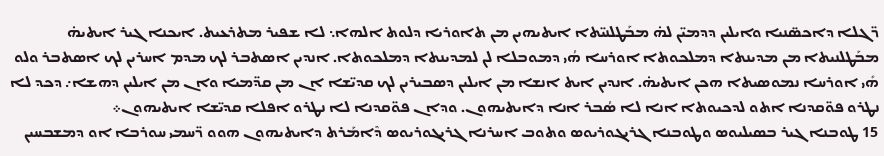ܖ̈ܓܠܐ ܕܐܟܣ̈ܢܝܐ ܘܐܝܠܝܢ ܕܕܡܝ̈ܢ ܠܗ̇ ܡܒܰܛܠܢܝ̈ܬܐ ܐܝܬܝܗܝܢ ܡܢ ܬܐܘܪܝܐ ܕܠܘܬ ܐܠܗܐ܆ ܠܐ ܫܦܝܪ ܡܬܪܥܝܬ. ܐܝܟܢܐ ܓܝܪ ܐܝܬܝܗ̇ ܡܒܰܛܠܢܝܬܐ ܡܢ ܡܕܝܢܬܐ ܕܡܠܟܘܬܐ ܐܘܪܚܐ ܗܳܝ ܕܡܘܒܠܐ ܠܢ ܠܡܕܝܢܬܐ ܕܡܠܟܘܬܐ. ܐܢܕܝܢ ܐܣܬܒܪ ܠܟ ܡܕܡ ܐܚܪܝܢ ܠܟ ܐܣܬܒܪ ܘܠܘ ܗܺܝ ܐܘܪܚܐ ܢܡܘܣܝܬܐ ܗܟܢ ܐܝܬܝܗ̇. ܐܢܕܝܢ ܐܝܬ ܐܢܫܐ ܡܢ ܐܝܠܝܢ ܕܣܒܝܪܝܢ ܠܟ ܩܕܝ̈ܫܐ ܐܢ ܡܢ ܩܕ̈ܡܝܐ ܘܐܢ ܡܢ ܐܝܠܝܢ ܕܗܫܐ܇ ܕܟܕ ܠܐ ܢܛܪܘ ܦܘ̈ܩܕܢܐ ܐܬܘ ܠܕܟܝܘܬܐ ܐܢܐ ܠܐ ܣܳܒܪ ܐܢܐ ܕܐܝܬܝܗܘܢ. ܘܕܐܢ ܦܘ̈ܩܕܢܐ ܠܐ ܢܛܪܘ ܐܦܠܐ ܩܕܝ̈ܫܐ ܐܝܬܝܗܘܢ܀
15 ܛܘܒܢܐ ܓܝܪ ܒܣܝܠܝܘܣ ܘܛܘܒܢܐ ܓܪܝܓܘܪܝܘܣ ܘܬܘܒ ܐܚܪܢܐ ܓܪܝܓܘܪܝܘܣ ܕܶܐܡܰܪܬ ܕܐܝܬܝܗܘܢ ܗܘܘ ܖ̈ܚܡܝ ܚܘܪܒܐ ܐܘ ܕܡܫܒܚܝܢ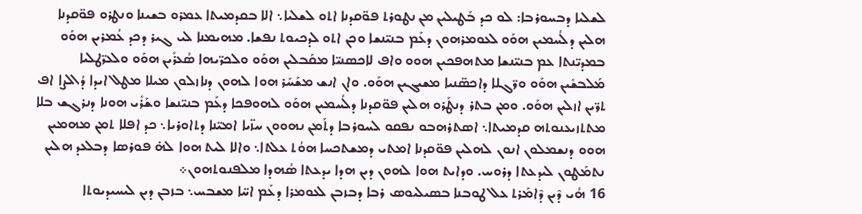ܠܫܠܝܐ ܕܒܚܘܪܒܐ: ܠܘ ܟܕ ܒܰܛܝܠܝܢ ܡܢ ܢܛܘܪܬ ܦܘ̈ܩܕܢܐ ܐܬܘ ܠܫܠܝܐ܆ ܐܠܐ ܒܩܕܡܝܬܐ ܥܡܪܘ ܒܫܝܢܐ ܘܢܛܪܘ ܦܘ̈ܩܕܢܐ ܗܠܝܢ ܕܠܳܚܡܝܢ ܗܘܰܘ ܠܥܘܡܪܗܘܢ ܕܥܰܡ ܒܢܝ̈ܢܫܐ ܘܟܢ ܐܬܘ ܠܕܟܝܘܬ ܢܦܫܐ. ܡܗܝܡܢܐ ܠܝ ܓܝܪ ܕܟܕ ܥܳܡܪܝܢ ܗܘܰܘ ܒܡܕܝ̈ܢܬܐ ܥܡ ܒܢܝ̈ܢܫܐ ܡܬܗܦܟܝܢ ܗܘܘ ܘܐܦ ܠܐܟܣܢܝ̈ܐ ܡܩܰܒܠܝܢ ܗܘܰܘ ܘܠܟܖ̈ܝܗܐ ܣܳܥܪܺܝܢ ܗܘܰܘ ܘܠܥܖ̈ܛܠܝܐ ܡܰܠܒܫܺܝܢ ܗܘܰܘ ܘܖ̈ܓܠܐ ܕܐܟܣ̈ܢܝܐ ܡܫܝܓܝܢ ܗܘܰܘ. ܘܐܢ ܐܢܫ ܡܫܰܚܰܪ ܗܘܐ ܠܗܘܢ ܕܢܐܙܠܘܢ ܡܝܠܐ ܡܛܠ ܐܝܕܐ ܕܳܐܠܨܐ ܐܦ ܬܖ̈ܝܢ ܐܙܠܝܢ ܗܘܰܘ. ܘܡܢ ܒܬܪ ܕܢܛܰܪܘ ܗܠܝܢ ܦܘ̈ܩܕܢܐ ܕܠܳܚܡܝܢ ܗܘܰܘ ܠܗܘܦܟܐ ܕܥܰܡ ܒܢܝ̈ܢܫܐ ܘܫܰܪܺܝ ܗܘܢܐ ܕܢܪܓܫ ܒܠܐ ܡܬܬܙܝܥܢܘܬܗ ܩܕܡܝܬܐ܆ ܐܣܬܪܗܒܘ ܢܦܩܘ ܠܚܘܪܒܐ ܕܬܰܡܢ ܢܗܘܘܢ ܚܙ̈ܝܐ ܐܡܝ̈ܢܐ ܕܬܐܘܪܝܐ܆ ܟܕ ܐܦܠܐ ܬܡܢ ܡܗܡܝܢ ܗܘܘ ܕܢܫܡܠܘܢ ܐܢܘܢ ܠܗܠܝܢ ܦܘ̈ܩܕܢܐ ܐܡܬܝ ܕܡܫܬܟܚܐ ܗܘܳܬ ܥܠܬܐ܆ ܘܐܠܐ ܠܝܬ ܗܘܐ ܠܗ̇ ܦܘܪܣܐ ܕܒܠܥܕ ܗܠܝܢ ܢܬܡܰܛܘܢ ܠܝܕܥܬܐ ܕܪܘܚ. ܘܕܐܝܬ ܗܘܐ ܠܗܘܢ ܕܝܢ ܗܕܐ ܝܕܥܬܐ ܣܳܗܕܐ ܡܠܦܢܘܬܗܘܢ܀
16 ܗܳܝ ܕܶܝܢ ܕܶܐܡܰܪܬ ܥܠ ܛܘܒܢܐ ܒܣܝܠܝܘܣ ܪܒܐ ܕܒܙܒܢ ܠܥܘܡܪܐ ܕܥܰܡ ܐܚ̈ܐ ܡܫܒܚ܆ ܒܙܒܢ ܕܝܢ ܠܝܚܝܕܝܘܬܐ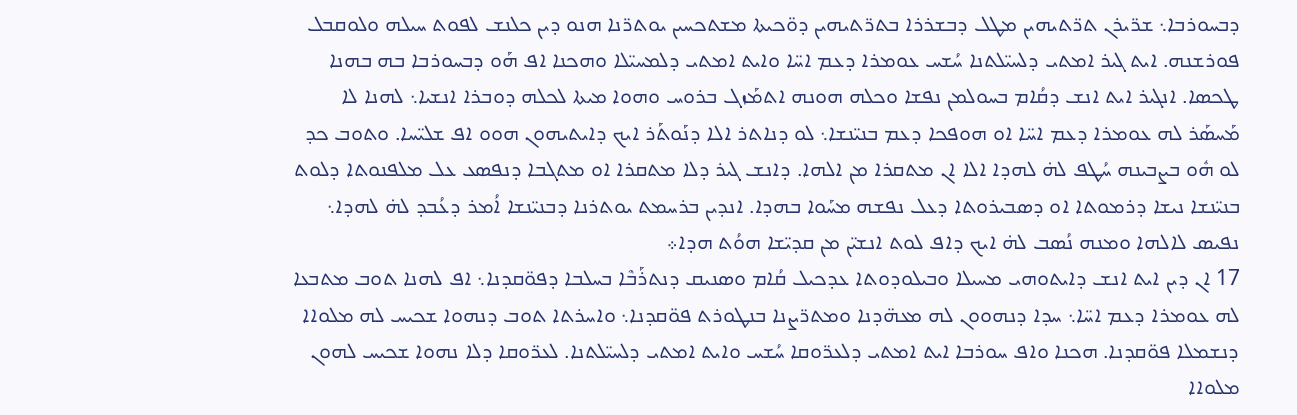ܕܒܚܘܪܒܐ܆ ܫܖ̈ܝܪܢ ܬܖ̈ܬܝܗܝܢ ܡܛܠ ܕܒܫܪܪܐ ܒܬܖ̈ܬܝܗܝܢ ܕܘ̈ܟܝܬܐ ܡܫܬܟܚܝܢ ܝܘܬܖ̈ܢܐ ܗܢܘ ܕܝܢ ܟܠܢܫ ܠܦܘܬ ܚܝܠܗ ܘܠܘܩܒܠ ܦܘܪܫܢܗ. ܐܝܬ ܓܝܪ ܐܡܬܝ ܕܠܚܝ̈ܠܬܢܐ ܚܳܫܚ ܥܘܡܪܐ ܕܥܡ ܐܚ̈ܐ ܘܐܝܬ ܐܡܬܝ ܕܠܡܚܝ̈ܠܐ ܘܗܟܢܐ ܐܦ ܗܰܘ ܕܒܚܘܪܒܐ ܒܗ ܒܗܢܐ ܛܟܣܐ. ܐܢܓܝܪ ܐܝܬ ܐܢܫ ܕܩܳܐܡ ܒܚܘܠܡܢ ܢܦܫܐ ܘܟܠܗ ܗܘܢܗ ܐܬܡܰܙܓ ܒܪܘܚ ܘܗܘܐ ܡܝܬܐ ܠܟܠܗ ܕܘܒܪܐ ܐܢܫܝܐ܆ ܠܗܢܐ ܠܐ ܡܰܚܣܰܪ ܠܗ ܥܘܡܪܐ ܕܥܡ ܐܚ̈ܐ ܐܘ ܗܘܦܟܐ ܕܥܡ ܒܢܝ̈ܢܫܐ܆ ܠܘ ܕܢܐܬܪ ܐܠܐ ܕܢܰܘܬܰܪ ܐܝܟ ܕܐܝܬܝܗܘܢ ܗܘܘ ܐܦ ܫܠܝ̈ܚܐ. ܘܬܘܒ ܟܕ ܠܘ ܗܽܘ ܒܨܒܝܢܗ ܚܳܛܦ ܠܗ̇ ܠܗܕܐ ܐܠܐ ܐܢ ܡܬܩܪܐ ܡܢ ܐܠܗܐ. ܕܐܢܫ ܓܝܪ ܕܠܐ ܡܬܩܪܐ ܐܘ ܡܬܓܒܐ ܕܢܦܣܥ ܥܠ ܡܠܦܢܘܬܐ ܕܠܘܬ ܒܢܝ̈ܢܫܐ ܢܝܫܐ ܕܪܡܘܬܐ ܐܘ ܕܣܒܝܪܘܬܐ ܕܥܠ ܢܦܫܗ ܡܚܰܘܐ ܒܗܕܐ. ܐܢܕܝܢ ܒܪܚܡܬ ܝܘܬܪܢܐ ܕܒܢܝ̈ܢܫܐ ܐܳܡܪ ܕܥܳܒܕ ܠܗ̇ ܠܗܕܐ܆ ܢܦܝܣ ܠܐܠܗܐ ܘܡܢܗ ܢܳܣܒ ܠܗ̇ ܐܝܟ ܕܐܦ ܠܘܬ ܐܢܫܝ̈ܢ ܡܢ ܩܕܝ̈ܫܐ ܗܘܳܬ ܗܕܐ܀
17 ܐܢ ܕܝܢ ܐܝܬ ܐܢܫ ܕܐܝܬܘܗܝ ܡܚܝܠܐ ܘܒܝܠܘܕܘܬܐ ܥܕܟܝܠ ܩܳܐܡ ܘܣܢܝܩ ܕܢܬܪܰܒܶܐ ܒܚܠܒܐ ܕܦܘ̈ܩܕܢܐ܆ ܐܦ ܠܗܢܐ ܬܘܒ ܡܬܒܥܐ ܠܗ ܥܘܡܪܐ ܕܥܡ ܐܚ̈ܐ܆ ܚܕܐ ܕܢܗܘܘܢ ܠܗ ܡܥܗ̈ܕܢܐ ܘܡܬܖ̈ܨܢܐ ܒܢܛܘܪܬ ܦܘ̈ܩܕܢܐ܆ ܘܐܚܪܬܐ ܬܘܒ ܕܢܗܘܐ ܫܟܝܚ ܠܗ ܡܠܘܐܐ ܕܢܫܡܠܐ ܦܘ̈ܩܕܢܐ. ܗܟܢܐ ܘܐܦ ܚܘܪܒܐ ܐܝܬ ܐܡܬܝ ܕܠܥܖ̈ܘܩܐ ܚܳܫܚ ܘܐܝܬ ܐܡܬܝ ܕܠܚܝ̈ܠܬܢܐ. ܠܥܖ̈ܘܩܐ ܕܠܐ ܢܗܘܐ ܫܟܝܚ ܠܗܘܢ ܡܠܘܐܐ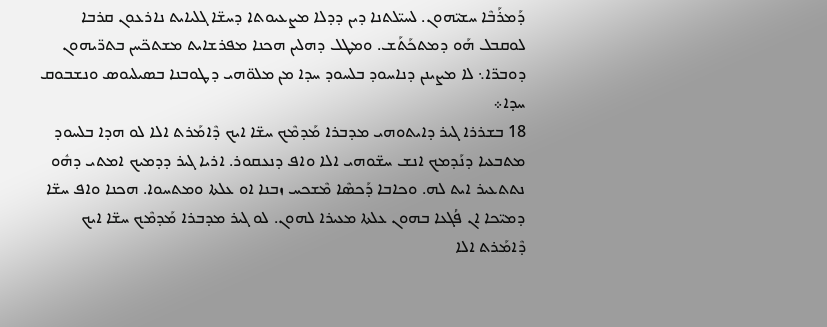ܕܰܡܪܰܒܶܐ ܚܫܝ̈ܗܘܢ. ܠܚܝ̈ܠܬܢܐ ܕܝܢ ܕܕܠܐ ܡܨܥܝܘܬܐ ܕܚܫ̈ܐ ܓܠܝܐܝܬ ܢܐܪܥܘܢ ܩܪܒܐ ܠܘܩܒܠ ܗܰܘ ܕܡܬܟܰܬܰܫ. ܘܡܛܠ ܕܗܠܝܢ ܗܟܢܐ ܡܦܪܫܐܝܬ ܡܫܬܟ̈ܚܢ ܒܬܖ̈ܝܗܘܢ ܕܘܒܖ̈ܐ܆ ܠܐ ܡܨܝܢܢ ܕܢܐܚܘܕ ܒܠܚܘܕ ܚܕܐ ܡܢ ܡܠܘ̈ܗܝ ܕܛܘܒܢܐ ܒܣܝܠܝܘܣ ܘܢܫܒܘܩ ܚܕܐ܀
18 ܒܫܪܪܐ ܓܝܪ ܕܐܝܬܘܗܝ ܡܕܒܪܐ ܡܰܕܡܶܟ ܚܫ̈ܐ ܐܝܟ ܕܶܐܡܰܪܬ ܐܠܐ ܠܘ ܗܕܐ ܒܠܚܘܕ ܡܬܒܥܝܐ ܕܢܰܕܡܟ ܐܢܫ ܚܫ̈ܘܗܝ ܐܠܐ ܘܐܦ ܕܢܥܩܘܪ. ܐܪܝܐ ܓܝܪ ܕܕܡܝܟ ܐܡܬܝ ܕܗܽܘ ܢܬܬܥܝܪ ܐܝܬ ܠܗ. ܘܟܐܒܐ ܕܰܟܣܶܐ ܡܶܫܟܚ ܙܒܢܐ ܐܘ ܥܠܬܐ ܘܡܬܚܘܐ. ܗܟܢܐ ܘܐܦ ܚܫ̈ܐ ܕܡܝ̈ܟܐ ܐܢ ܦܳܓܥܐ ܒܗܘܢ ܥܠܬܐ ܡܥܝܪܐ ܠܗܘܢ. ܠܘ ܓܝܪ ܡܕܒܪܐ ܡܰܕܡܶܟ ܚܫ̈ܐ ܐܝܟ ܕܶܐܡܰܪܬ ܐܠܐ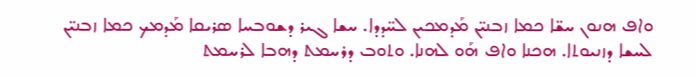ܘܐܦ ܗܢܘܢ ܚܫ̈ܐ ܟܡܐ ܙܒܢܝ̈ܢ ܡܰܕܡܟܝܢ ܠܚ̈ܕܕܐ. ܚܫܐ ܓܝܪ ܕܫܘܒܚܐ ܣܪܝܩܐ ܡܰܕܡܟ ܟܡܐ ܙܒܢܝ̈ܢ ܠܚܫܐ ܕܙܢܝܘܬܐ. ܗܟܢܐ ܘܐܦ ܗܰܘ ܠܗܢܐ. ܘܬܘܒ ܕܪܚܡܬ ܕܗܒܐ ܠܪܚܡܬ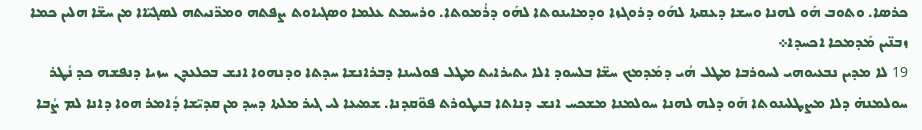ܟܪܣܐ. ܘܬܘܒ ܗܰܘ ܠܗܢܐ ܘܚܫܐ ܕܥܩܬܐ ܠܗܰܘ ܕܪܘܓܙܐ ܘܕܡܐܝܢܘܬܐ ܠܗܰܘ ܕܪܳܡܘܬܐ. ܘܪܚܡܬ ܥܠܡܐ ܘܣܓܝܐܘܬ ܨܦܬܗ ܘܡܖ̈ܢܝܬܗ ܠܣܓܝ̈ܐܐ ܡܢ ܚܫ̈ܐ ܗܠܝܢ ܟܡܐ ܙܒܢ̈ܝܢ ܡܰܕܡܟܐ ܐܟܚܕܐ܀
19 ܠܐ ܡܕܝܢ ܢܒܥܝܘܗܝ ܠܚܘܪܒܐ ܡܛܠ ܗܳܝ ܕܡܰܕܡܟ ܚܫ̈ܐ ܒܠܚܘܕ ܐܠܐ ܝܬܝܪܐܝܬ ܡܛܠ ܦܘܠܚܢܐ ܕܒܪܐܢܫܐ ܚܕܬܐ ܘܕܢܗܘܐ ܐܢܫ ܒܟܠܥܕܢ ܚܙܝܐ ܕܢܦܫܗ ܟܕ ܢܳܛܪ ܚܘܠܡܢܗ̇ ܕܠܐ ܡܨܛܠܝܢܘܬܐ ܗܰܘ ܕܠܗ ܠܗܢܐ ܚܘܠܡܢܐ ܡܫܟܚ ܐܢܫ ܕܢܐܬܐ ܒܢܛܘܪܬ ܦܘ̈ܩܕܢܐ. ܫܡܝܥܐ ܠܝ ܓܝܪ ܡܠܬܐ ܕܚܕ ܡܢ ܩܕܝ̈ܫܐ ܕܳܐܡܪ ܗܘܐ ܕܐܢܐ ܠܡ ܨܳܒܐ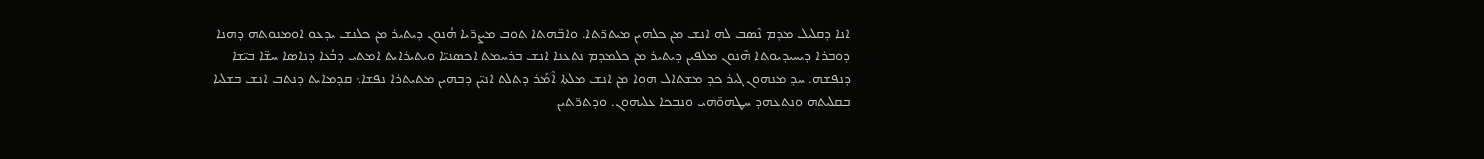ܐܢܐ ܕܩܠܝܠ ܡܕܡ ܢܶܣܒ ܠܗ ܐܢܫ ܡܢ ܟܠܗܝܢ ܡܝܬܖ̈ܬܐ. ܘܐܒ̈ܗܬܐ ܬܘܒ ܡܨܖ̈ܝܐ ܗܳܢܘܢ ܕܝܬܝܪ ܡܢ ܟܠܢܫ ܝܕܥܘ ܐܘܡܢܘܬܗ ܕܗܢܐ ܕܘܒܪܐ ܕܝܚܝܕܝܘܬܐ ܗܶܢܘܢ ܡܠܦܝܢ ܕܝܬܝܪ ܡܢ ܟܠܡܕܡ ܢܬܥܢܐ ܐܢܫ ܒܪܚܡܬ ܐܟܣܢܝ̈ܐ ܘܝܬܝܪܐܝܬ ܐܡܬܝ ܕܒܳܥܐ ܕܢܐܣܐ ܚܫ̈ܐ ܒܝ̈ܫܐ ܕܢܦܫܗ. ܚܕ ܡܢܗܘܢ ܓܝܪ ܟܕ ܡܫܬܐܠ ܗܘܐ ܡܢ ܐܢܫ ܡܠܬܐ ܐܶܡܰܪ ܕܬܠܬ ܐܢܝ̈ܢ ܕܒܗܝܢ ܡܬܝܬܪܐ ܢܦܫܐ܆ ܩܕܡܐܝܬ ܕܢܬܒ ܐܢܫ ܒܫܠܝܐ ܒܩܠܝܬܗ ܘܢܬܥܗܕ ܚܛܗܘ̈ܗܝ ܘܢܒܟܐ ܥܠܝܗܘܢ. ܘܕܬܖ̈ܬܝܢ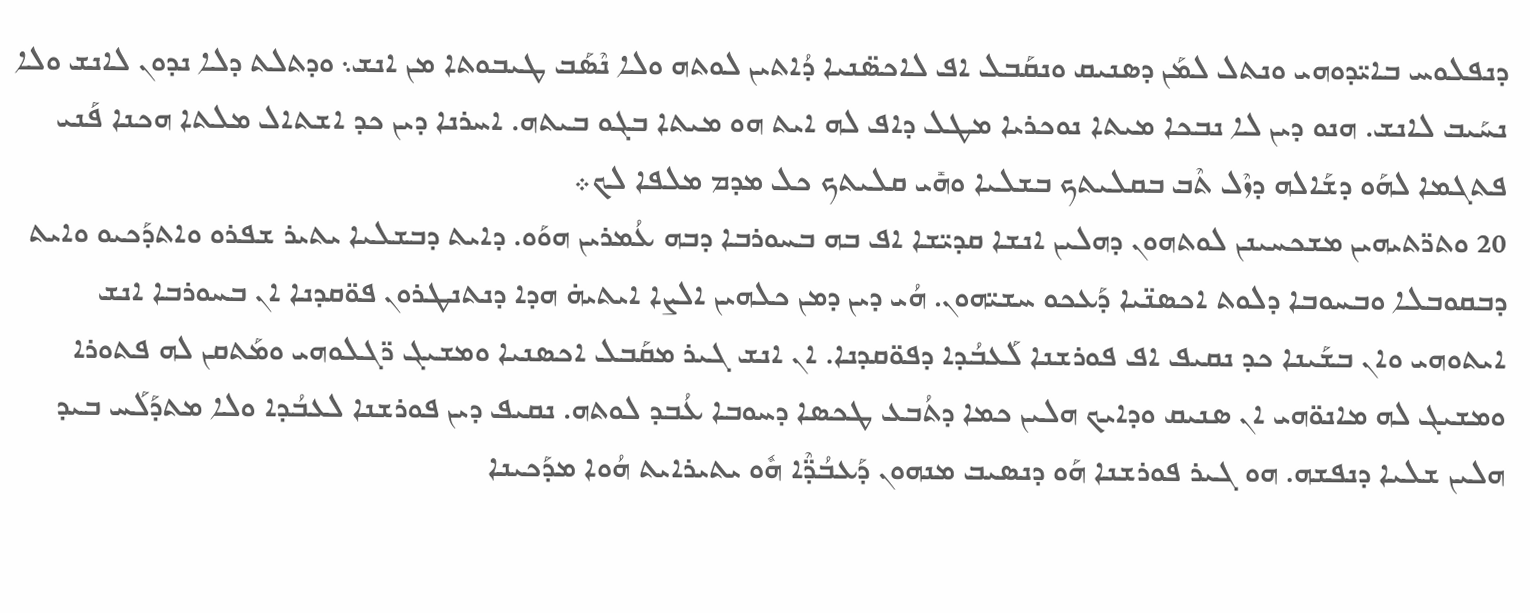ܕܢܦܠܘܚ ܒܐܝ̈ܕܘܗܝ ܘܢܬܠ ܠܡܰܢ ܕܣܢܝܩ ܘܢܩܰܒܠ ܐܦ ܠܐܟܣ̈ܢܝܐ ܕܳܐܬܝܢ ܠܘܬܗ ܘܠܐ ܢܶܣܰܒ ܛܝܒܘܬܐ ܡܢ ܐܢܫ܆ ܘܕܬܠܬ ܕܠܐ ܢܕܘܢ ܠܐܢܫ ܘܠܐ ܢܚܰܝܒ ܠܐܢܫ. ܗܢܘ ܕܝܢ ܠܐ ܢܒܟܐ ܡܝܬܐ ܢܘܟܪܝܐ ܡܛܠ ܕܐܦ ܠܗ ܐܝܬ ܗܘ ܡܝܬܐ ܒܓܘ ܒܝܬܗ. ܐܚܪܢܐ ܕܝܢ ܟܕ ܐܫܬܐܠ ܡܠܬܐ ܗܟܢܐ ܦܰܢܝ ܦܬܓܡܐ ܠܗܰܘ ܕܫܰܐܠܗ ܕܙܶܠ ܬܶܒ ܒܩܠܝܬܟ ܒܫܠܝܐ ܘܗܺܝ ܩܠܝܬܟ ܟܠ ܡܕܡ ܡܠܦܐ ܠܟ܀
20 ܘܬܖ̈ܬܝܗܝܢ ܡܫܟܚܝܢܢ ܠܘܬܗܘܢ ܕܗܠܝܢ ܐܢܫܐ ܩܕܝ̈ܫܐ ܐܦ ܒܗ ܒܚܘܪܒܐ ܕܒܗ ܥܳܡܪܝܢ ܗܘܰܘ. ܕܐܝܬ ܕܒܫܠܝܐ ܝܬܝܪ ܫܦܪܘ ܘܐܬܕܰܟܝܘ ܘܐܝܬ ܕܒܩܘܒܠܐ ܘܒܚܘܒܐ ܕܠܘܬ ܐܟܣܢ̈ܝܐ ܕܰܥܟܘ ܚܫܝ̈ܗܘܢ. ܗܳܝ ܕܝܢ ܕܡܢ ܟܠܗܝܢ ܐܠܨܐ ܐܝܬܝܗ̇ ܗܕܐ ܕܢܬܢܛܪܘܢ ܦܘ̈ܩܕܢܐ ܐܢ ܒܚܘܪܒܐ ܐܢܫ ܐܝܬܘܗܝ ܘܐܢ ܒܫܰܝܢܐ ܟܕ ܢܩܝܦ ܐܦ ܦܘܪܫܢܐ ܠܰܥܒܳܕܐ ܕܦܘ̈ܩܕܢܐ. ܐܢ ܐܢܫ ܓܝܪ ܡܩܰܒܠ ܐܟܣܢܝܐ ܘܡܫܝܓ ܖ̈ܓܠܘܗܝ ܘܡܰܬܩܢ ܠܗ ܦܬܘܪܐ ܘܡܫܝܓ ܠܗ ܡܐܢܘ̈ܗܝ ܐܢ ܣܢܝܩ ܘܕܐܝܟ ܗܠܝܢ ܟܡܐ ܕܬܳܒܥ ܛܟܣܐ ܕܚܘܒܐ ܥܳܒܕ ܠܘܬܗ. ܢܩܝܦ ܕܝܢ ܦܘܪܫܢܐ ܠܥܒܳܕܐ ܘܠܐ ܡܬܕܰܠܰܚ ܒܝܕ ܗܠܝܢ ܫܠܝܐ ܕܢܦܫܗ. ܗܘ ܓܝܪ ܦܘܪܫܢܐ ܗܰܘ ܕܢܣܝܒ ܡܢܗܘܢ ܕܰܥܒܳܕ̈ܶܐ ܗܽܘ ܝܬܝܪܐܝܬ ܗܳܘܐ ܡܕܰܟܝܢܐ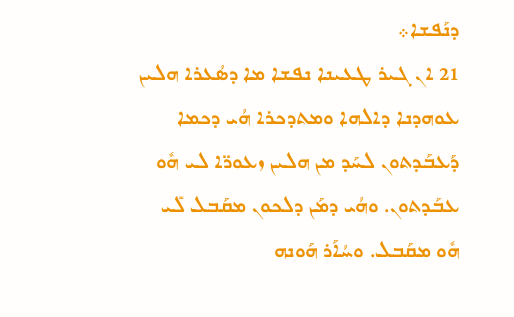ܕܢܰܦܫܐ܀
21 ܐܢ ܓܝܪ ܛܥܝܢܐ ܢܦܫܐ ܡܐ ܕܣܳܥܪܐ ܗܠܝܢ ܥܘܗܕܢܐ ܕܐܠܗܐ ܘܡܬܕܟܪܐ ܗܳܝ ܕܟܡܐ ܕܰܥܒܰܕܬܘܢ ܠܚܰܕ ܡܢ ܗܠܝܢ ܙܥܘܖ̈ܐ ܠܝ ܗܽܘ ܥܒܰܕܬܘܢ. ܘܗܳܝ ܕܡܰܢ ܕܠܟܘܢ ܡܩܰܒܠ ܠܺܝ ܗܽܘ ܡܩܰܒܠ. ܘܚܳܐܰܪ ܗܰܘܢܗ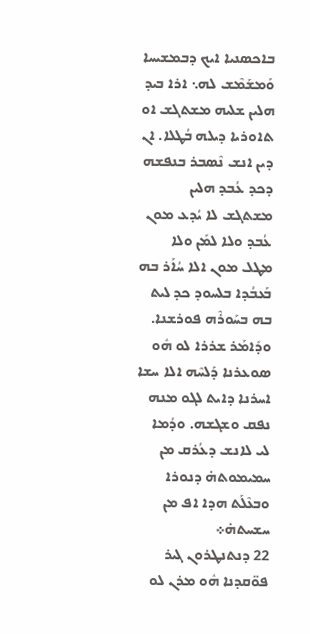ܒܐܟܣܢܝܐ ܐܝܟ ܕܒܡܫܝܚܐ ܘܰܡܫܰܡܶܫ ܠܗ܆ ܐܪܐ ܒܝܕ ܗܠܝܢ ܫܠܝܗ ܡܫܬܓܫ ܐܘ ܬܐܘܪܝܐ ܕܝܠܗ ܒܳܛܠܐ. ܐܢ ܕܝܢ ܐܢܫ ܢܶܣܒܪ ܒܢܦܫܗ ܕܟܕ ܥܳܒܕ ܗܠܝܢ ܡܫܬܓܫ ܠܐ ܝܳܕܥ ܡܘܢ ܥܳܒܕ ܘܠܐ ܠܡܰܢ ܘܠܐ ܡܛܠ ܡܘܢ ܐܠܐ ܚܳܐܰܪ ܒܗ ܒܰܥܒܳܕܐ ܒܠܚܘܕ ܟܕ ܠܝܬ ܒܗ ܒܚܰܘܪܶܗ ܦܘܪܫܢܐ. ܘܕܺܐܡܰܪ ܫܪܪܐ ܠܘ ܗܽܘ ܣܘܥܪܢܐ ܕܰܠܚܶܗ ܐܠܐ ܚܫܐ ܐܚܪܢܐ ܕܐܝܬ ܠܓܘ ܡܢܗ ܢܦܩ ܘܫܓܫܗ. ܘܕܳܡܐ ܠܝ ܠܐܢܫ ܕܥܳܪܩ ܡܢ ܚܡܝܡܘܬܗ̇ ܕܢܘܪܐ ܘܒܥܶܠܰܬ ܗܕܐ ܐܦ ܡܢ ܚܫܚܬܗ̇܀
22 ܕܢܬܢܛܪܘܢ ܓܝܪ ܦܘ̈ܩܕܢܐ ܗܽܘ ܡܪܢ ܠܘ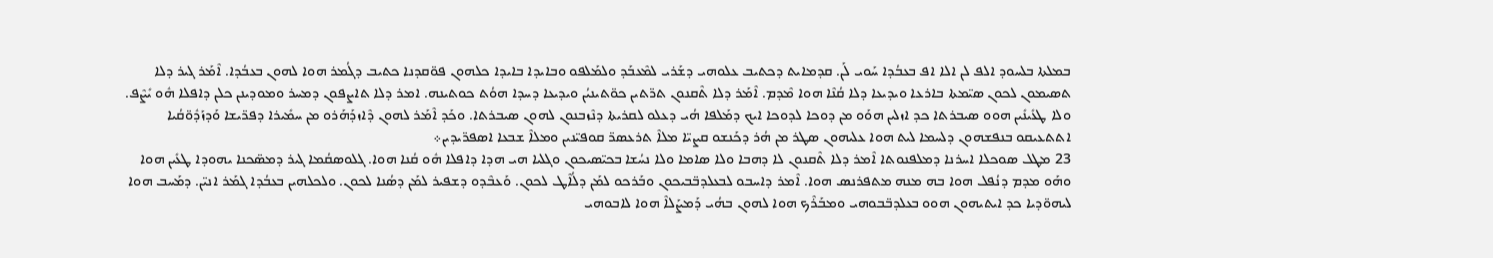ܒܡܠܬܐ ܒܠܚܘܕ ܐܠܦ ܠܢ ܐܠܐ ܐܦ ܒܥܒܳܕܐ ܚܰܘܝ ܠܰܢ. ܩܕܡܐܝܬ ܕܟܬܝܒ ܥܠܘܗܝ ܕܫܰܪܝ ܠܡܶܥܒܰܕ ܘܠܡܰܠܦܘ ܘܒܐܝܕܐ ܒܐܝܕܐ ܟܠܗܘܢ ܦܘ̈ܩܕܢܐ ܟܬܝܒ ܕܓܳܡܪ ܗܘܐ ܠܗܘܢ ܒܥܒܳܕܐ. ܐܶܡܰܪ ܓܝܪ ܕܠܐ ܬܣܝܡܘܢ ܠܟܘܢ ܣܝ̈ܡܬܐ ܒܐܪܥܐ ܘܝܕܝܥܐ ܕܠܐ ܩܳܢܶܐ ܗܘܐ ܡܶܕܡ. ܐܶܡܰܪ ܕܠܐ ܬܶܩܢܘܢ ܬܖ̈ܬܝܢ ܟܘ̈ܬܝܢܝܳܢ ܘܝܕܝܥܐ ܕܚܕܐ ܗܘܳܬ ܟܘܬܝܢܗ. ܐܡܪ ܕܠܐ ܬܐܨܦܘܢ ܕܡܚܪ ܘܡܘܕܝܢܢ ܟܠܢ ܕܐܦܠܐ ܗܽܘ ܝܺܨܶܦ. ܘܠܐ ܛܥܺܝܢܺܝܢ ܗܘܘ ܣܝܒܪܬܐ ܟܕ ܐܙܠܝܢ ܗܘܰܘ ܡܢ ܕܘܟܐ ܠܕܘܟܐ ܐܝܟ ܕܡܰܠܦܐ ܗܳܝ ܕܥܠܘ ܠܩܪܝܬܐ ܕܢܶܙܒܢܘܢ ܠܗܘܢ ܣܝܒܪܬܐ. ܘܟܰܕ ܐܶܡܰܪ ܠܗܘܢ ܕܶܐܙܕܰܗܰܪܘ ܡܢ ܚܡܺܝܪܐ ܕܦܖ̈ܝܫܐ ܘܰܕܙܰܕܽܘ̈ܩܳܝܐ ܐܬܬܥܝܩܘ ܒܢܦܫܗܘܢ ܕܠܚܡܐ ܠܝܬ ܗܘܐ ܥܠܝܗܘܢ ܣܛܪ ܡܢ ܗܳܪ ܕܟܰܢܫܘ ܩܨܝ̈ܐ ܡܠܐܶ ܬܪܥܣܖ̈ ܩܘܦܝ̈ܢܝܢ ܘܡܠܐܶ ܫܒܥܐ ܐܣܦܖ̈ܝܕܝܢ܀
23 ܡܛܠ ܣܘܟܠܐ ܐܚܪܢܐ ܕܡܠܦܢܘܬܐ ܐܶܡܪ ܕܠܐ ܬܶܩܢܘܢ ܠܐ ܕܗܒܐ ܘܠܐ ܣܐܡܐ ܘܠܐ ܢܚܳܫܐ ܒܟܝ̈ܣܝܟܘܢ ܘܓܠܝܐ ܗܝ ܗܕܐ ܕܐܦܠܐ ܗܽܘ ܩܳܢܐ ܗܘܐ. ܓܠܘܣܩܳܡܐ ܓܝܪ ܕܡܣ̈ܟܢܐ ܝܗܘܕܐ ܛܥܺܝܢ ܗܘܐ ܘܗܰܘ ܡܕܡ ܕܢܳܦܠ ܗܘܐ ܒܗ ܡܢܗ ܡܬܦܪܢܣ ܗܘܐ. ܐܶܡܪ ܕܐܚܒܘ ܠܒܥܠܕܒ̈ܒܝܟܘܢ ܘܒܰܪܟܘ ܠܡܰܢ ܕܠܳܐܶܛ ܠܟܘܢ. ܘܰܥܒܶܕܘ ܕܫܦܝܪ ܠܡܰܢ ܕܣܳܢܐ ܠܟܘܢ. ܘܠܟܠܗܝܢ ܒܥܒܳܕܐ ܓܡܰܪ ܐܢܝ̈ܢ. ܕܡܰܚܒ ܗܘܐ ܠܝܗܘ̈ܕܝܐ ܟܕ ܐܝܬܝܗܘܢ ܗܘܘ ܒܥܠܕܒ̈ܒܘܗܝ ܘܡܒܰܪܶܟ ܗܘܐ ܠܗܘܢ ܒܗܳܝ ܕܰܡܨܰܠܐܶ ܗܘܐ ܠܐܒܘܗܝ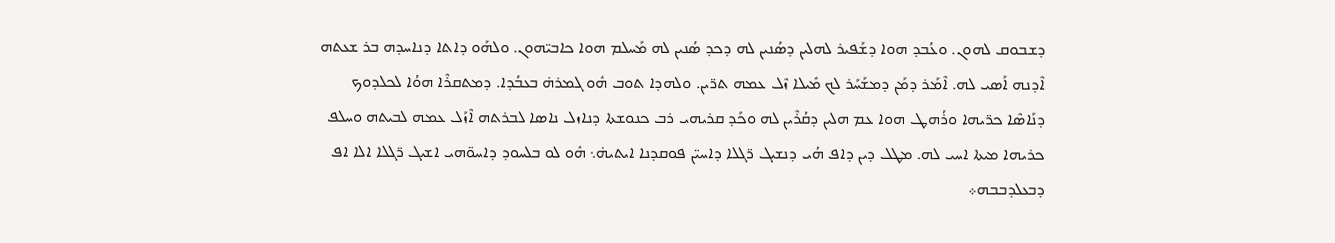ܕܫܒܘܩ ܠܗܘܢ. ܘܥܳܒܕ ܗܘܐ ܕܫܰܦܝܪ ܠܗܠܝܢ ܕܣܳܢܝܢ ܠܗ ܕܟܕ ܣܳܢܝܢ ܠܗ ܡܰܚܠܡ ܗܘܐ ܟܐܒܝ̈ܗܘܢ. ܘܠܗܰܘ ܕܐܬܐ ܕܢܐܚܕܗ ܒܪ ܫܥܬܗ ܐܶܕܢܗ ܐܰܣܝ ܠܗ. ܐܶܡܰܪ ܕܡܰܢ ܕܡܫܰܚܰܪ ܠܟ ܡܺܝܠܐ ܙܶܠ ܥܡܗ ܬܖ̈ܝܢ. ܘܠܗܕܐ ܬܘܒ ܗܽܘ ܓܡܪܗ̇ ܒܥܒܳܕܐ. ܕܡܬܩܪܶܐ ܗܘܳܐ ܠܟܠܕܘܟ ܕܢܰܐܣܶܐ ܟܖ̈ܝܗܐ ܘܪܳܗܛ ܗܘܐ ܥܡ ܗܠܝܢ ܕܩܳܪܶܝܢ ܠܗ ܘܟܰܕ ܩܪܝܗܝ ܪܒ ܟܢܘܫܬܐ ܕܢܐܙܠ ܢܐܣܐ ܠܒܪܬܗ ܐܶܙܰܠ ܥܡܗ ܠܒܝܬܗ ܘܚܠܦ ܟܪܝܗܐ ܡܝܬܐ ܐܚܝ ܠܗ. ܡܛܠ ܕܝܢ ܕܐܦ ܗܳܝ ܕܢܫܝܓ ܖ̈ܓܠܐ ܕܐܚܝ̈ܢ ܦܘܩܕܢܐ ܐܝܬܝܗ̇܆ ܗܽܘ ܠܘ ܒܠܚܘܕ ܕܐܚܘ̈ܗܝ ܐܫܝܓ ܖ̈ܓܠܐ ܐܠܐ ܐܦ ܕܒܥܠܕܒܒܗ܀